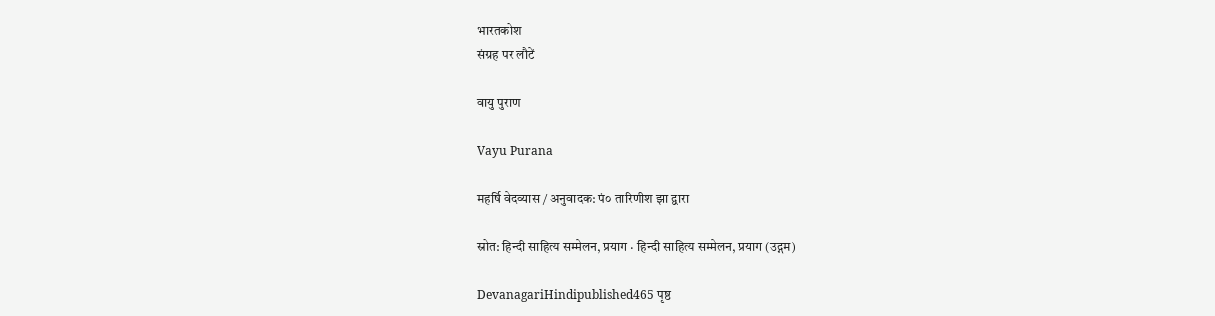भारतकोश
संग्रह पर लौटें

वायु पुराण

Vayu Purana

महर्षि वेदव्यास / अनुवादक: पं० तारिणीश झा द्वारा

स्रोत: हिन्दी साहित्य सम्मेलन, प्रयाग · हिन्दी साहित्य सम्मेलन, प्रयाग (उद्गम)

DevanagariHindipublished465 पृष्ठ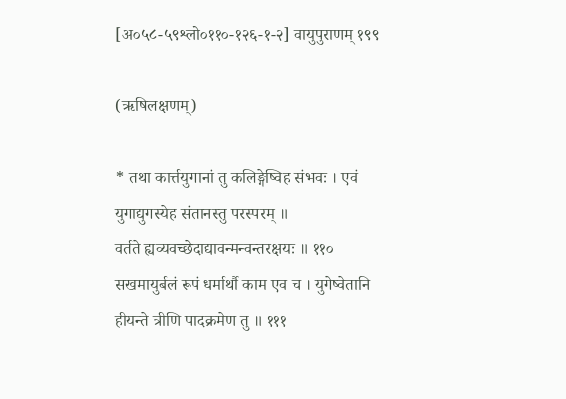[अ०५८-५९श्लो०११०-१२६-१-२] वायुपुराणम् १९९

(ऋषिलक्षणम्)

* तथा कार्त्तयुगानां तु कलिङ्गेष्विह संभवः । एवं युगाद्युगस्येह संतानस्तु परस्परम् ॥
वर्तते ह्यव्यवच्छेदाद्यावन्मन्वन्तरक्षयः ॥ ११०
सखमायुर्बलं रूपं धर्मार्थौ काम एव च । युगेष्वेतानि हीयन्ते त्रीणि पादक्रमेण तु ॥ १११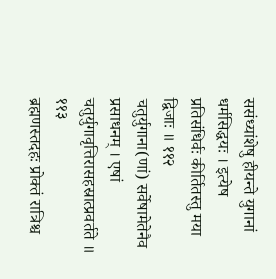ससंध्यांशेषु हीयन्ते युगानां धर्मसिद्धयः । इत्येष प्रतिसंधिर्वः कीर्तितस्तु मया द्विजाः ॥ ११२
चतुर्युगाना(णां) सर्वेषामेतेनैव प्रसाधनम् । एषां चतुर्युगावृत्तिरासहस्रात्प्रवर्तते ॥ ११३
ब्रह्मणस्तदहः प्रोक्तं रात्रिश्च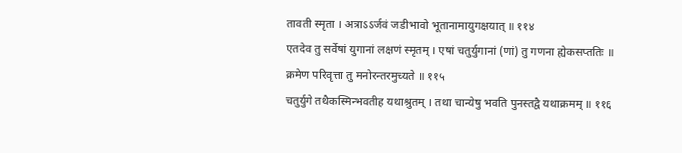तावती स्मृता । अत्राऽऽर्जवं जडीभावो भूतानामायुगक्षयात् ॥ ११४
एतदेव तु सर्वेषां युगानां लक्षणं स्मृतम् । एषां चतुर्युगानां (णां) तु गणना ह्येकसप्ततिः ॥
क्रमेण परिवृत्ता तु मनोरन्तरमुच्यते ॥ ११५
चतुर्युगे तथैकस्मिन्भवतीह यथाश्रुतम् । तथा चान्येषु भवति पुनस्तद्वै यथाक्रमम् ॥ ११६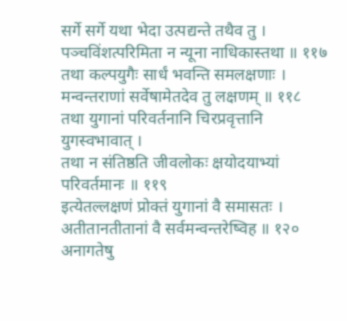सर्गे सर्गे यथा भेदा उत्पद्यन्ते तथैव तु । पञ्चविंशत्परिमिता न न्यूना नाधिकास्तथा ॥ ११७
तथा कल्पयुगैः सार्धं भवन्ति समलक्षणाः । मन्वन्तराणां सर्वेषामेतदेव तु लक्षणम् ॥ ११८
तथा युगानां परिवर्तनानि चिरप्रवृत्तानि युगस्वभावात् ।
तथा न संतिष्ठति जीवलोकः क्षयोदयाभ्यां परिवर्तमानः ॥ ११९
इत्येतल्लक्षणं प्रोक्तं युगानां वै समासतः । अतीतानतीतानां वै सर्वमन्वन्तरेष्विह ॥ १२०
अनागतेषु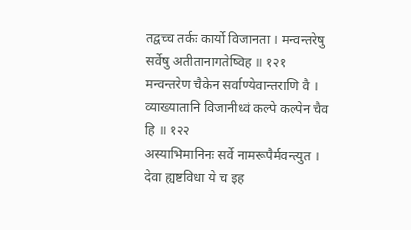तद्वच्च तर्कः कार्यो विजानता । मन्वन्तरेषु सर्वेषु अतीतानागतेष्विह ॥ १२१
मन्वन्तरेण चैकेन सर्वाण्येवान्तराणि वै । व्याख्यातानि विजानीध्वं कल्पे कल्पेन चैव हि ॥ १२२
अस्याभिमानिनः सर्वे नामरूपैर्मवन्त्युत । देवा ह्यष्टविधा ये च इह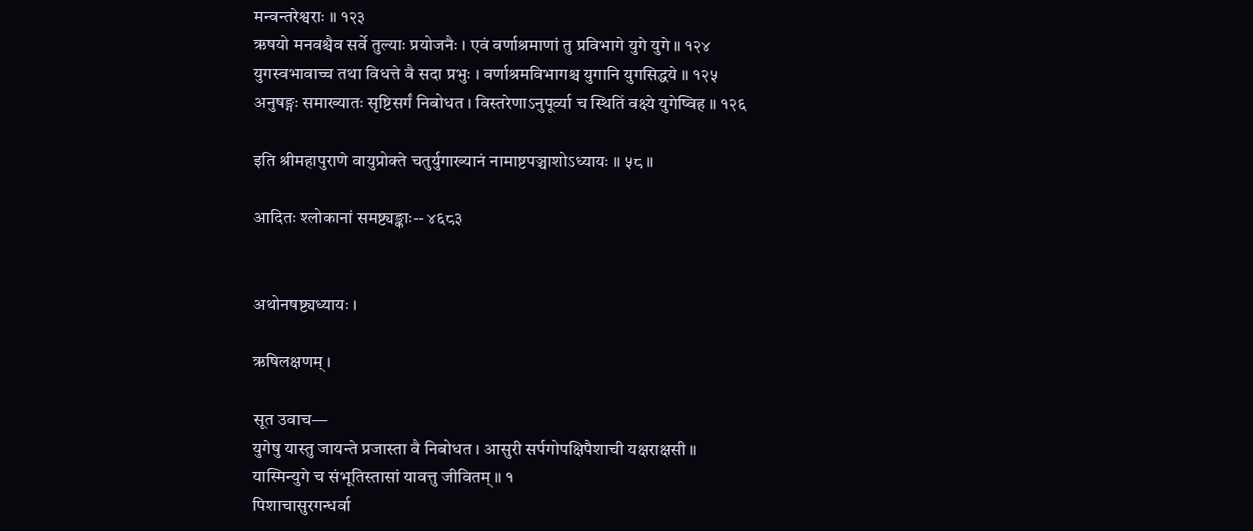मन्वन्तरेश्वराः ॥ १२३
ऋषयो मनवश्चैव सर्वे तुल्याः प्रयोजनैः । एवं वर्णाश्रमाणां तु प्रविभागे युगे युगे ॥ १२४
युगस्वभावाच्च तथा विधत्ते वै सदा प्रभुः । वर्णाश्रमविभागश्च युगानि युगसिद्धये ॥ १२५
अनुषङ्गः समाख्यातः सृष्टिसर्गं निबोधत । विस्तरेणाऽनुपूर्व्या च स्थितिं वक्ष्ये युगेष्विह ॥ १२६

इति श्रीमहापुराणे वायुप्रोक्ते चतुर्युगाख्यानं नामाष्टपञ्चाशोऽध्यायः ॥ ५८ ॥

आदितः श्लोकानां समष्ट्यङ्काः-- ४६८३


अथोनषष्ट्यध्यायः ।

ऋषिलक्षणम् ।

सूत उवाच—
युगेषु यास्तु जायन्ते प्रजास्ता वै निबोधत । आसुरी सर्पगोपक्षिपैशाची यक्षराक्षसी ॥
यास्मिन्युगे च संभूतिस्तासां यावत्तु जीवितम् ॥ १
पिशाचासुरगन्धर्वा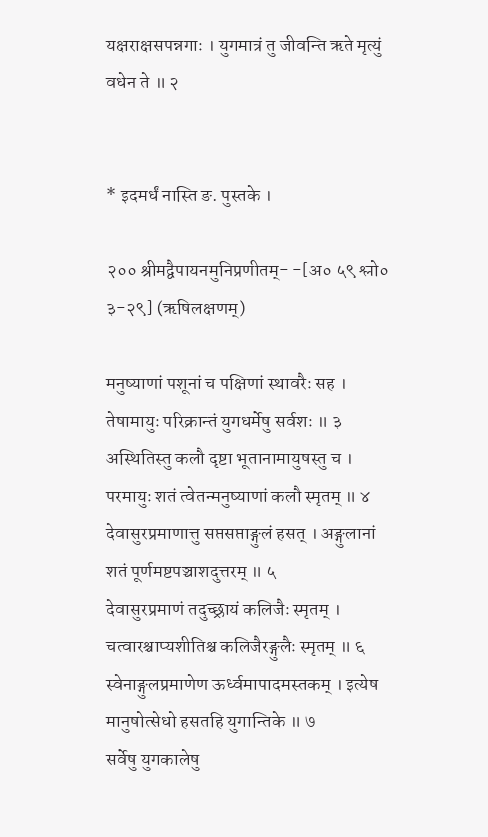यक्षराक्षसपन्नगाः । युगमात्रं तु जीवन्ति ऋते मृत्युं वधेन ते ॥ २


* इदमर्धं नास्ति ङ. पुस्तके ।

२०० श्रीमद्वैपायनमुनिप्रणीतम्- -[अ० ५९ श्लो० ३-२९] (ऋषिलक्षणम्)

मनुष्याणां पशूनां च पक्षिणां स्थावरैः सह । तेषामायुः परिक्रान्तं युगधर्मेषु सर्वशः ॥ ३
अस्थितिस्तु कलौ दृष्टा भूतानामायुषस्तु च । परमायुः शतं त्वेतन्मनुष्याणां कलौ स्मृतम् ॥ ४
देवासुरप्रमाणात्तु सप्तसप्ताङ्गुलं हसत् । अङ्गुलानां शतं पूर्णमष्टपञ्चाशदुत्तरम् ॥ ५
देवासुरप्रमाणं तदुच्छ्रायं कलिजैः स्मृतम् । चत्वारश्चाप्यशीतिश्च कलिजैरङ्गुलैः स्मृतम् ॥ ६
स्वेनाङ्गुलप्रमाणेण ऊर्ध्वमापादमस्तकम् । इत्येष मानुषोत्सेधो हसतहि युगान्तिके ॥ ७
सर्वेषु युगकालेषु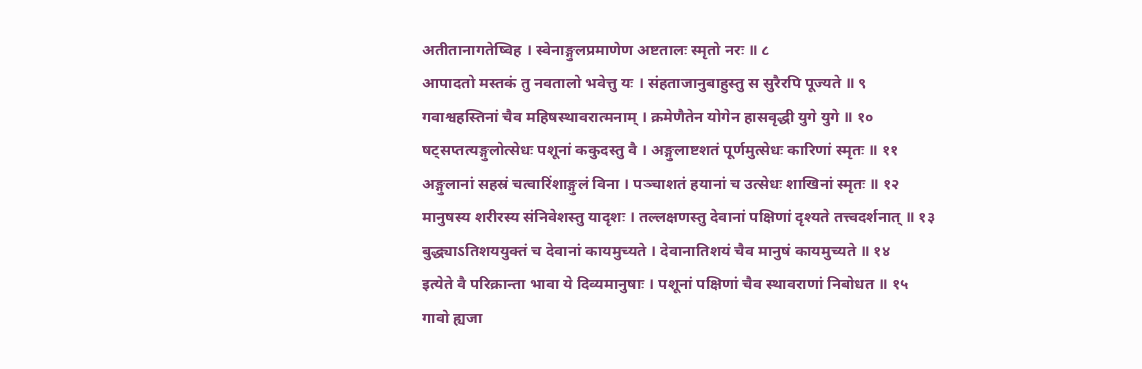अतीतानागतेष्विह । स्वेनाङ्गुलप्रमाणेण अष्टतालः स्मृतो नरः ॥ ८
आपादतो मस्तकं तु नवतालो भवेत्तु यः । संहताजानुबाहुस्तु स सुरैरपि पूज्यते ॥ ९
गवाश्वहस्तिनां चैव महिषस्थावरात्मनाम् । क्रमेणैतेन योगेन हासवृद्धी युगे युगे ॥ १०
षट्सप्तत्यङ्गुलोत्सेधः पशूनां ककुदस्तु वै । अङ्गुलाष्टशतं पूर्णमुत्सेधः कारिणां स्मृतः ॥ ११
अङ्गुलानां सहस्रं चत्वारिंशाङ्गुलं विना । पञ्चाशतं हयानां च उत्सेधः शाखिनां स्मृतः ॥ १२
मानुषस्य शरीरस्य संनिवेशस्तु यादृशः । तल्लक्षणस्तु देवानां पक्षिणां दृश्यते तत्त्वदर्शनात् ॥ १३
बुद्ध्याऽतिशययुक्तं च देवानां कायमुच्यते । देवानातिशयं चैव मानुषं कायमुच्यते ॥ १४
इत्येते वै परिक्रान्ता भावा ये दिव्यमानुषाः । पशूनां पक्षिणां चैव स्थावराणां निबोधत ॥ १५
गावो ह्यजा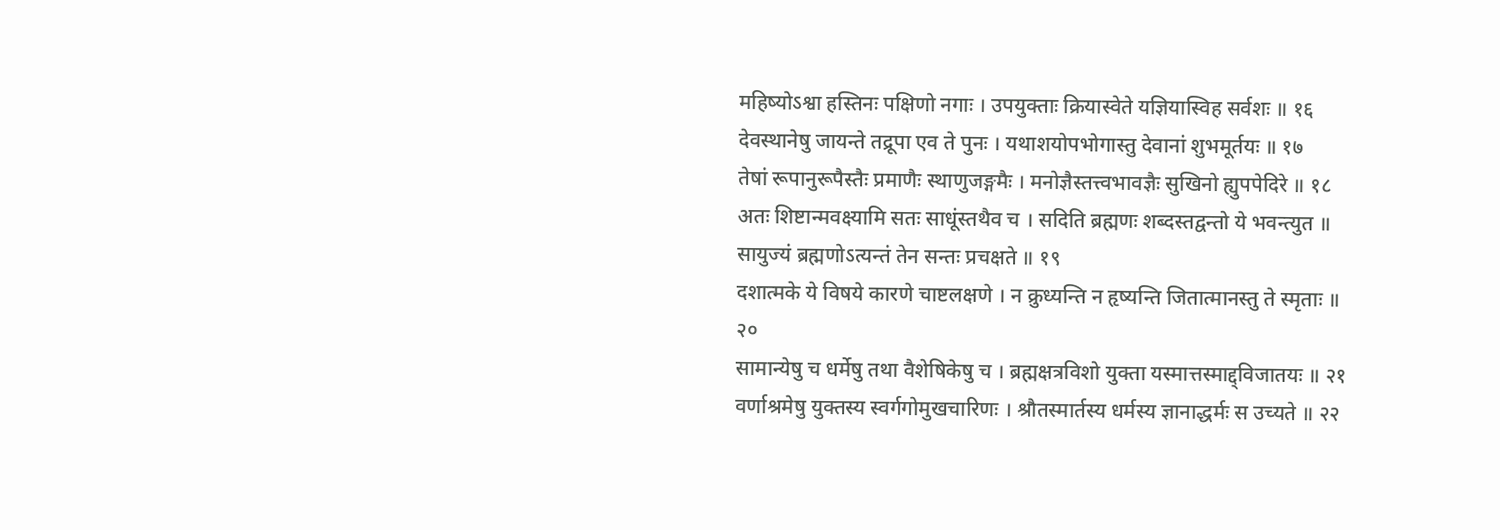महिष्योऽश्वा हस्तिनः पक्षिणो नगाः । उपयुक्ताः क्रियास्वेते यज्ञियास्विह सर्वशः ॥ १६
देवस्थानेषु जायन्ते तद्रूपा एव ते पुनः । यथाशयोपभोगास्तु देवानां शुभमूर्तयः ॥ १७
तेषां रूपानुरूपैस्तैः प्रमाणैः स्थाणुजङ्गमैः । मनोज्ञैस्तत्त्वभावज्ञैः सुखिनो ह्युपपेदिरे ॥ १८
अतः शिष्टान्मवक्ष्यामि सतः साधूंस्तथैव च । सदिति ब्रह्मणः शब्दस्तद्वन्तो ये भवन्त्युत ॥
सायुज्यं ब्रह्मणोऽत्यन्तं तेन सन्तः प्रचक्षते ॥ १९
दशात्मके ये विषये कारणे चाष्टलक्षणे । न क्रुध्यन्ति न हृष्यन्ति जितात्मानस्तु ते स्मृताः ॥ २०
सामान्येषु च धर्मेषु तथा वैशेषिकेषु च । ब्रह्मक्षत्रविशो युक्ता यस्मात्तस्माद्द्विजातयः ॥ २१
वर्णाश्रमेषु युक्तस्य स्वर्गगोमुखचारिणः । श्रौतस्मार्तस्य धर्मस्य ज्ञानाद्धर्मः स उच्यते ॥ २२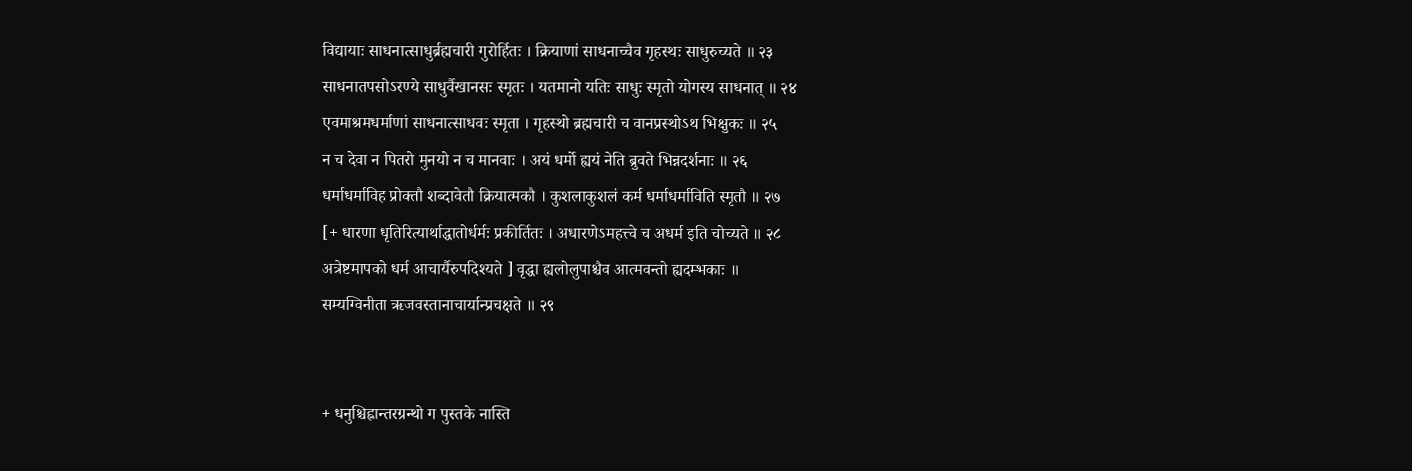विद्यायाः साधनात्साधुर्ब्रह्मचारी गुरोर्हितः । क्रियाणां साधनाच्चैव गृहस्थः साधुरुच्यते ॥ २३
साधनातपसोऽरण्ये साधुर्वैखानसः स्मृतः । यतमानो यतिः साधुः स्मृतो योगस्य साधनात् ॥ २४
एवमाश्रमधर्माणां साधनात्साधवः स्मृता । गृहस्थो ब्रह्मचारी च वानप्रस्थोऽथ भिक्षुकः ॥ २५
न च देवा न पितरो मुनयो न च मानवाः । अयं धर्मो ह्ययं नेति ब्रुवते भिन्नदर्शनाः ॥ २६
धर्माधर्माविह प्रोक्तौ शब्दावेतौ क्रियात्मकौ । कुशलाकुशलं कर्म धर्माधर्माविति स्मृतौ ॥ २७
[+ धारणा धृतिरित्यार्थाद्धातोर्धर्मः प्रकीर्तितः । अधारणेऽमहत्त्वे च अधर्म इति चोच्यते ॥ २८
अत्रेष्टमापको धर्म आचार्यैरुपदिश्यते ] वृद्धा ह्यलोलुपाश्चैव आत्मवन्तो ह्यदम्भकाः ॥
सम्यग्विनीता ऋजवस्तानाचार्यान्प्रचक्षते ॥ २९


+ धनुश्चिह्नान्तरग्रन्थो ग पुस्तके नास्ति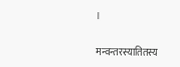।

मन्वन्तरस्यातितस्य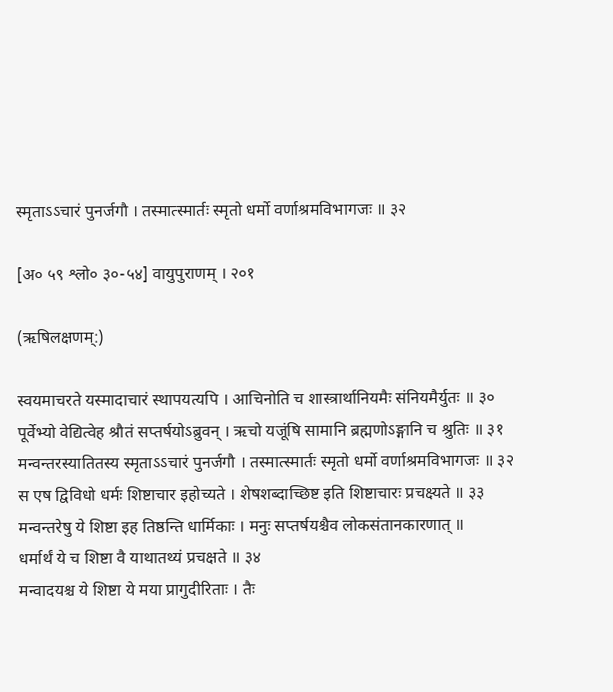स्मृताऽऽचारं पुनर्जगौ । तस्मात्स्मार्तः स्मृतो धर्मो वर्णाश्रमविभागजः ॥ ३२

[अ० ५९ श्लो० ३०-५४] वायुपुराणम् । २०१

(ऋषिलक्षणम्:)

स्वयमाचरते यस्मादाचारं स्थापयत्यपि । आचिनोति च शास्त्रार्थानियमैः संनियमैर्युतः ॥ ३०
पूर्वेभ्यो वेद्यित्वेह श्रौतं सप्तर्षयोऽब्रुवन् । ऋचो यजूंषि सामानि ब्रह्मणोऽङ्गानि च श्रुतिः ॥ ३१
मन्वन्तरस्यातितस्य स्मृताऽऽचारं पुनर्जगौ । तस्मात्स्मार्तः स्मृतो धर्मो वर्णाश्रमविभागजः ॥ ३२
स एष द्विविधो धर्मः शिष्टाचार इहोच्यते । शेषशब्दाच्छिष्ट इति शिष्टाचारः प्रचक्ष्यते ॥ ३३
मन्वन्तरेषु ये शिष्टा इह तिष्ठन्ति धार्मिकाः । मनुः सप्तर्षयश्चैव लोकसंतानकारणात् ॥
धर्मार्थं ये च शिष्टा वै याथातथ्यं प्रचक्षते ॥ ३४
मन्वादयश्च ये शिष्टा ये मया प्रागुदीरिताः । तैः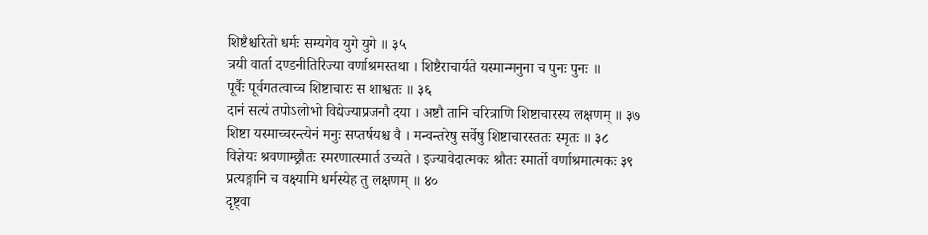शिष्टैश्चरितो धर्मः सम्यगेव युगे युगे ॥ ३५
त्रयी वार्ता दण्डनीतिरिज्या वर्णाश्रमस्तथा । शिष्टैराचार्यते यस्मान्मनुना च पुनः पुनः ॥
पूर्वैः पूर्वगतत्वाच्च शिष्टाचारः स शाश्वतः ॥ ३६
दानं सत्यं तपोऽलोभो विद्येज्याप्रजनौ दया । अष्टौ तानि चरित्राणि शिष्टाचारस्य लक्षणम् ॥ ३७
शिष्टा यस्माच्चरन्त्येनं मनुः सप्तर्षयश्च वै । मन्वन्तरेषु सर्वेषु शिष्टाचारस्ततः स्मृतः ॥ ३८
विज्ञेयः श्रवणाम्छ्रौतः स्मरणात्स्मार्त उच्यते । इज्यावेदात्मकः श्रौतः स्मार्तो वर्णाश्रमात्मकः ३९
प्रत्यङ्गानि च वक्ष्यामि धर्मस्येह तु लक्षणम् ॥ ४०
दृष्ट्वा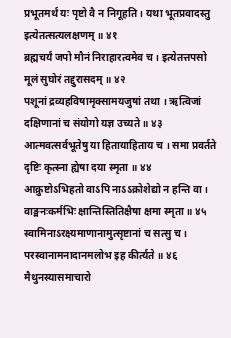प्रभूतमर्थं यः पृष्टो वै न निगूहति । यथा भूतप्रवादस्तु इत्येतत्सत्यलक्षणम् ॥ ४१
ब्रह्मचर्यं जपो मौनं निराहारत्वमेव च । इत्येतत्तपसो मूलं सुघोरं तद्दुरासदम् ॥ ४२
पशूनां द्रव्यहविषामृक्सामयजुषां तथा । ऋत्विजां दक्षिणानां च संयोगो यज्ञ उच्यते ॥ ४३
आत्मवत्सर्वभूतेषु या हितायाहिताय च । समा प्रवर्तते दृष्टिः कृत्स्ना ह्येषा दया स्मृता ॥ ४४
आक्रुष्टोऽभिहतो वाऽपि नाऽऽक्रोशेद्यो न हन्ति वा । वाङ्मनःकर्मभिः क्षान्तिस्तितिक्षैषा क्षमा स्मृता ॥ ४५
स्वामिनाऽरक्ष्यमाणानामुत्सृष्टानां च सत्सु च । परस्वानामनादानमलोभ इह कीर्त्यते ॥ ४६
मैथुनस्यासमाचारो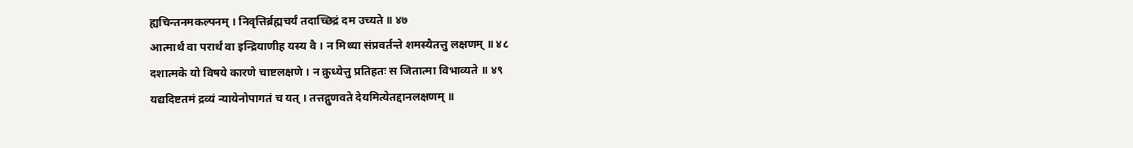ह्यचिन्तनमकल्पनम् । निवृत्तिर्ब्रह्मचर्यं तदाच्छिद्रं दम उच्यते ॥ ४७
आत्मार्थं वा परार्थं वा इन्द्रियाणीह यस्य वै । न मिथ्या संप्रवर्तन्ते शमस्यैतत्तु लक्षणम् ॥ ४८
दशात्मके यो विषये कारणे चाष्टलक्षणे । न क्रुध्येत्तु प्रतिहतः स जितात्मा विभाव्यते ॥ ४९
यद्यदिष्टतमं द्रव्यं न्यायेनोपागतं च यत् । तत्तद्गुणवते देयमित्येतद्दानलक्षणम् ॥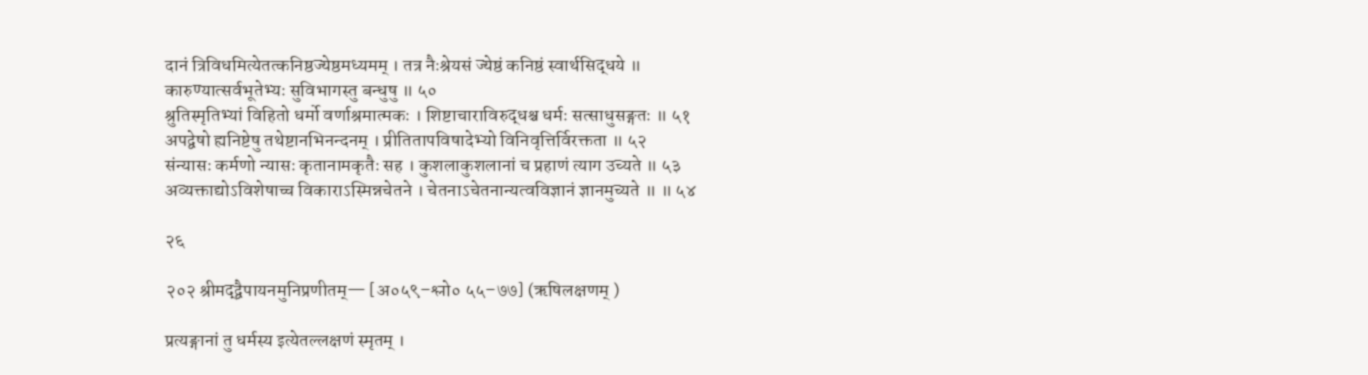दानं त्रिविधमित्येतत्कनिष्ठज्येष्ठमध्यमम् । तत्र नैःश्रेयसं ज्येष्ठं कनिष्ठं स्वार्थसिद्धये ॥
कारुण्यात्सर्वभूतेभ्यः सुविभागस्तु बन्धुषु ॥ ५०
श्रुतिस्मृतिभ्यां विहितो धर्मो वर्णाश्रमात्मकः । शिष्टाचाराविरुद्धश्च धर्मः सत्साधुसङ्गतः ॥ ५१
अपद्वेषो ह्यनिष्टेषु तथेष्टानभिनन्दनम् । प्रीतितापविषादेभ्यो विनिवृत्तिर्विरक्तता ॥ ५२
संन्यासः कर्मणो न्यासः कृतानामकृतैः सह । कुशलाकुशलानां च प्रहाणं त्याग उच्यते ॥ ५३
अव्यक्ताद्योऽविशेषाच्च विकाराऽस्मिन्नचेतने । चेतनाऽचेतनान्यत्वविज्ञानं ज्ञानमुच्यते ॥ ॥ ५४

२६

२०२ श्रीमद्द्वैपायनमुनिप्रणीतम्— [अ०५९–श्लो० ५५–७७] (ऋषिलक्षणम् )

प्रत्यङ्गानां तु धर्मस्य इत्येतल्लक्षणं स्मृतम् ।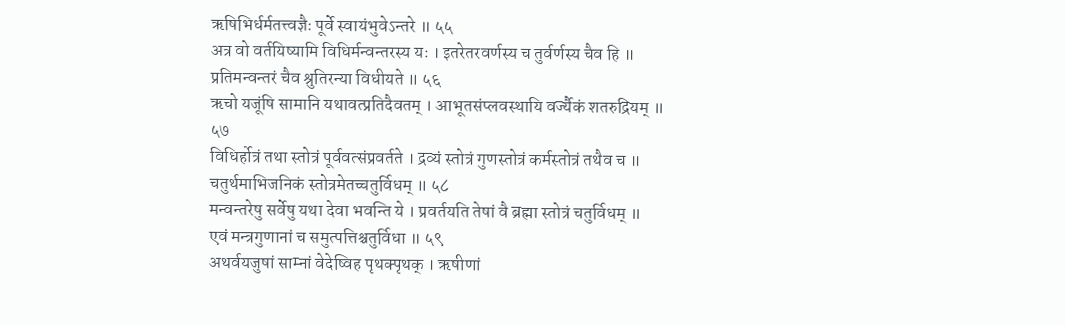ऋषिभिर्धर्मतत्त्वज्ञैः पूर्वे स्वायंभुवेऽन्तरे ॥ ५५
अत्र वो वर्तयिष्यामि विधिर्मन्वन्तरस्य यः । इतरेतरवर्णस्य च तुर्वर्णस्य चैव हि ॥
प्रतिमन्वन्तरं चैव श्रुतिरन्या विधीयते ॥ ५६
ऋचो यजूंषि सामानि यथावत्प्रतिदैवतम् । आभूतसंप्लवस्थायि वर्ज्यैकं शतरुद्रियम् ॥ ५७
विधिर्होत्रं तथा स्तोत्रं पूर्ववत्संप्रवर्तते । द्रव्यं स्तोत्रं गुणस्तोत्रं कर्मस्तोत्रं तथैव च ॥
चतुर्थमाभिजनिकं स्तोत्रमेतच्चतुर्विधम् ॥ ५८
मन्वन्तरेषु सर्वेषु यथा देवा भवन्ति ये । प्रवर्तयति तेषां वै ब्रह्मा स्तोत्रं चतुर्विधम् ॥
एवं मन्त्रगुणानां च समुत्पत्तिश्चतुर्विधा ॥ ५९
अथर्वयजुषां साम्नां वेदेष्विह पृथक्पृथक् । ऋषीणां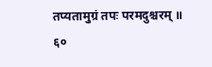तप्यतामुग्रं तपः परमदुश्चरम् ॥ ६०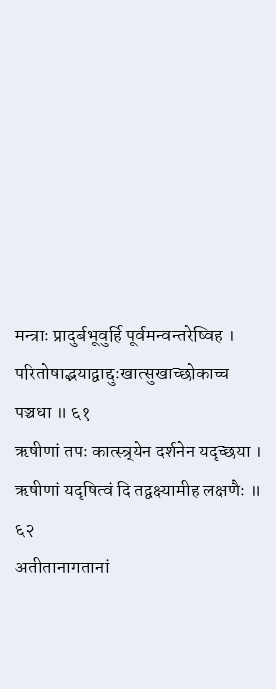मन्त्राः प्रादुर्बभूवुर्हि पूर्वमन्वन्तरेष्विह । परितोषाद्भयाद्वाद्दुःखात्सुखाच्छोकाच्च पञ्चधा ॥ ६१
ऋषीणां तपः कात्स्न्र्येन दर्शनेन यदृच्छया । ऋषीणां यदृषित्वं दि तद्वक्ष्यामीह लक्षणैः ॥ ६२
अतीतानागतानां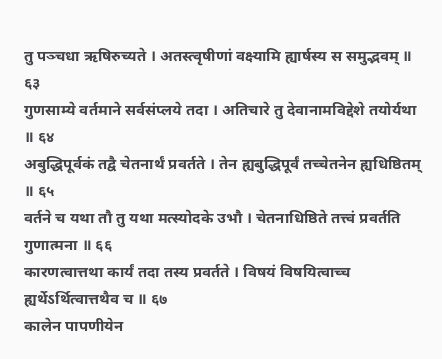तु पञ्चधा ऋषिरुच्यते । अतस्त्वृषीणां वक्ष्यामि ह्यार्षस्य स समुद्भवम् ॥ ६३
गुणसाम्ये वर्तमाने सर्वसंप्लये तदा । अतिचारे तु देवानामविद्देशे तयोर्यथा ॥ ६४
अबुद्धिपूर्वकं तद्वै चेतनार्थं प्रवर्तते । तेन ह्यबुद्धिपूर्वं तच्चेतनेन ह्यधिष्ठितम् ॥ ६५
वर्तने च यथा तौ तु यथा मत्स्योदके उभौ । चेतनाधिष्ठिते तत्त्वं प्रवर्तति गुणात्मना ॥ ६६
कारणत्वात्तथा कार्यं तदा तस्य प्रवर्तते । विषयं विषयित्वाच्च ह्यर्थेऽर्थित्वात्तथैव च ॥ ६७
कालेन पापणीयेन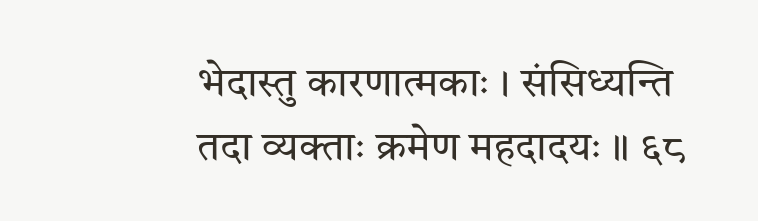भेदास्तु कारणात्मकाः । संसिध्यन्ति तदा व्यक्ताः क्रमेण महदादयः ॥ ६८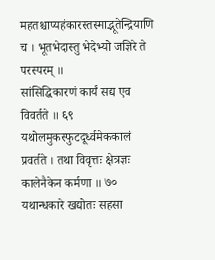महतश्चाप्यहंकारस्तस्माद्भूतेन्द्रियाणि च । भूतभेदास्तु भेदेभ्यो जज्ञिरे ते परस्परम् ॥
सांसिद्धिकारणं कार्यं सद्य एव विवर्तते ॥ ६९
यथोलमुकस्फुटदूर्ध्वमेककालं प्रवर्तते । तथा विवृत्तः क्षेत्रज्ञः कालेनैकेन कर्मणा ॥ ७०
यथान्धकारे खद्योतः सहसा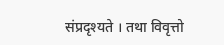संप्रदृश्यते । तथा विवृत्तो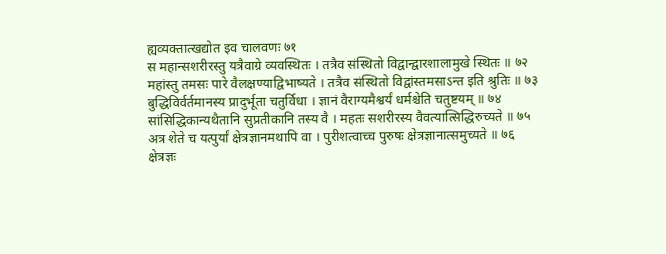ह्यव्यक्तात्खद्योत इव चालवणः ७१
स महान्सशरीरस्तु यत्रैवाग्रे व्यवस्थितः । तत्रैव संस्थितो विद्वान्द्वारशालामुखे स्थितः ॥ ७२
महांस्तु तमसः पारे वैलक्षण्याद्विभाष्यते । तत्रैव संस्थितो विद्वांस्तमसाऽन्त इति श्रुतिः ॥ ७३
बुद्धिविर्वर्तमानस्य प्रादुर्भूता चतुर्विधा । ज्ञानं वैराग्यमैश्वर्यं धर्मश्चेति चतुष्टयम् ॥ ७४
सांसिद्धिकान्यथैतानि सुप्रतीकानि तस्य वै । महतः सशरीरस्य वैवत्यात्सिद्धिरुच्यते ॥ ७५
अत्र शेते च यत्पुर्यां क्षेत्रज्ञानमथापि वा । पुरीशत्वाच्च पुरुषः क्षेत्रज्ञानात्समुच्यते ॥ ७६
क्षेत्रज्ञः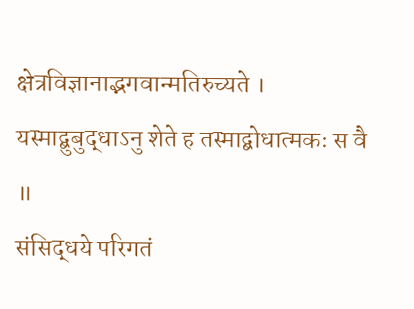क्षेत्रविज्ञानाद्भगवान्मतिरुच्यते । यस्माद्बुबुद्धाऽनु शेते ह तस्माद्बोधात्मकः स वै ॥
संसिद्धये परिगतं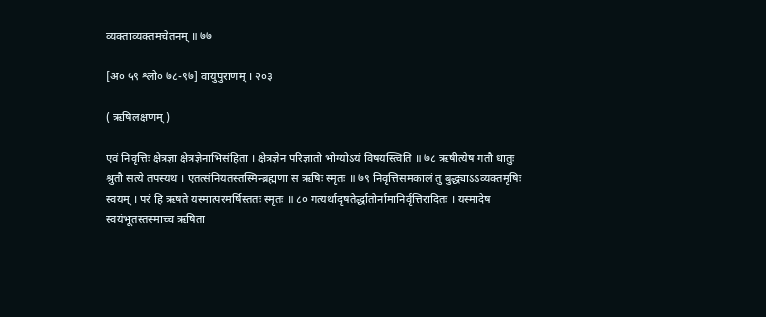व्यक्ताव्यक्तमचेतनम् ॥ ७७

[अ० ५९ श्लो० ७८-९७] वायुपुराणम् । २०३

( ऋषिलक्षणम् )

एवं निवृत्तिः क्षेत्रज्ञा क्षेत्रज्ञेनाभिसंहिता । क्षेत्रज्ञेन परिज्ञातो भोग्योऽयं विषयस्त्विति ॥ ७८ ऋषीत्येष गतौ धातुः श्रुतौ सत्ये तपस्यथ । एतत्संनियतस्तस्मिन्ब्रह्मणा स ऋषिः स्मृतः ॥ ७९ निवृत्तिसमकालं तु बुद्ध्याऽऽव्यक्तमृषिः स्वयम् । परं हि ऋषते यस्मात्परमर्षिस्ततः स्मृतः ॥ ८० गत्यर्थादृषतेर्द्धातोर्नामानिर्वृत्तिरादितः । यस्मादेष स्वयंभूतस्तस्माच्च ऋषिता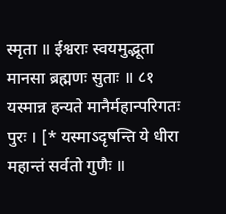स्मृता ॥ ईश्वराः स्वयमुद्भूता मानसा ब्रह्मणः सुताः ॥ ८१ यस्मान्न हन्यते मानैर्महान्परिगतः पुरः । [* यस्माऽदृषन्ति ये धीरा महान्तं सर्वतो गुणैः ॥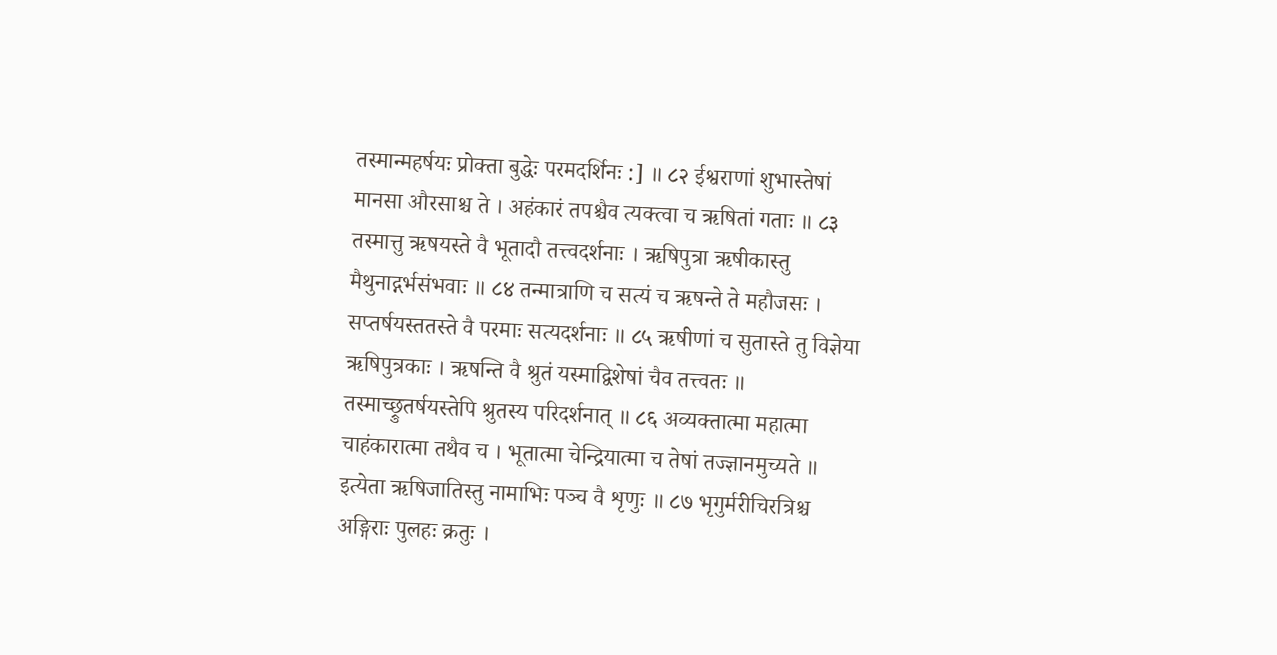तस्मान्महर्षयः प्रोक्ता बुद्धेः परमदर्शिनः :] ॥ ८२ ईश्वराणां शुभास्तेषां मानसा औरसाश्च ते । अहंकारं तपश्चैव त्यक्त्वा च ऋषितां गताः ॥ ८३ तस्मात्तु ऋषयस्ते वै भूतादौ तत्त्वदर्शनाः । ऋषिपुत्रा ऋषीकास्तु मैथुनाद्गर्भसंभवाः ॥ ८४ तन्मात्राणि च सत्यं च ऋषन्ते ते महौजसः । सप्तर्षयस्ततस्ते वै परमाः सत्यदर्शनाः ॥ ८५ ऋषीणां च सुतास्ते तु विज्ञेया ऋषिपुत्रकाः । ऋषन्ति वै श्रुतं यस्माद्विशेषां चैव तत्त्वतः ॥ तस्माच्छ्रुतर्षयस्तेपि श्रुतस्य परिदर्शनात् ॥ ८६ अव्यक्तात्मा महात्मा चाहंकारात्मा तथैव च । भूतात्मा चेन्द्रियात्मा च तेषां तज्ज्ञानमुच्यते ॥ इत्येता ऋषिजातिस्तु नामाभिः पञ्च वै शृणुः ॥ ८७ भृगुर्मरीचिरत्रिश्च अङ्गिराः पुलहः क्रतुः ।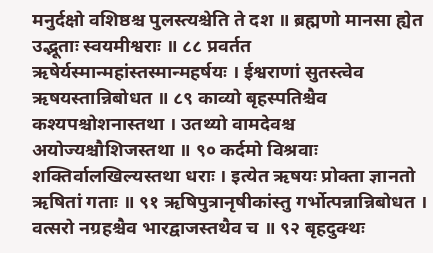मनुर्दक्षो वशिष्ठश्च पुलस्त्यश्चेति ते दश ॥ ब्रह्मणो मानसा ह्येत उद्भूताः स्वयमीश्वराः ॥ ८८ प्रवर्तत ऋषेर्यस्मान्महांस्तस्मान्महर्षयः । ईश्वराणां सुतस्त्वेव ऋषयस्तान्निबोधत ॥ ८९ काव्यो बृहस्पतिश्चैव कश्यपश्चोशनास्तथा । उतथ्यो वामदेवश्च अयोज्यश्चौशिजस्तथा ॥ ९० कर्दमो विश्रवाः शक्तिर्वालखिल्यस्तथा धराः । इत्येत ऋषयः प्रोक्ता ज्ञानतो ऋषितां गताः ॥ ९१ ऋषिपुत्रानृषीकांस्तु गर्भोत्पन्नान्निबोधत । वत्सरो नग्रहश्चैव भारद्वाजस्तथैव च ॥ ९२ बृहदुक्थः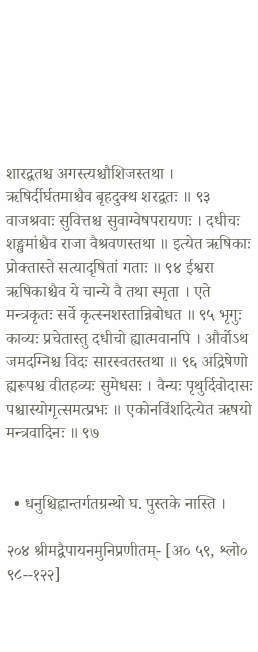शारद्वतश्च अगस्त्यश्चौशिजस्तथा । ऋषिर्दीर्घतमाश्चैव बृहदुक्थ शरद्वतः ॥ ९३ वाजश्रवाः सुवित्तश्च सुवाग्वेषपरायणः । दधीचः शङ्खमांश्चैव राजा वैश्रवणस्तथा ॥ इत्येत ऋषिकाः प्रोक्तास्ते सत्यादृषितां गताः ॥ ९४ ईश्वरा ऋषिकाश्चैव ये चान्ये वै तथा स्मृता । एते मन्त्रकृतः सर्वे कृत्स्नशस्तान्निबोधत ॥ ९५ भृगुः काव्यः प्रचेतास्तु दधीचो ह्यात्मवानपि । और्वोऽथ जमदग्निश्च विदः सारस्वतस्तथा ॥ ९६ अद्रिषेणो ह्यरूपश्च वीतहव्यः सुमेधसः । वैन्यः पृथुर्दिवोदासः पश्चास्योगृत्समत्प्रभः ॥ एकोनविंशदित्येत ऋषयो मन्त्रवादिनः ॥ ९७


  • धनुश्चिह्नान्तर्गतग्रन्थो घ. पुस्तके नास्ति ।

२०४ श्रीमद्वैपायनमुनिप्रणीतम्- [अ० ५९, श्लो० ९८--१२२]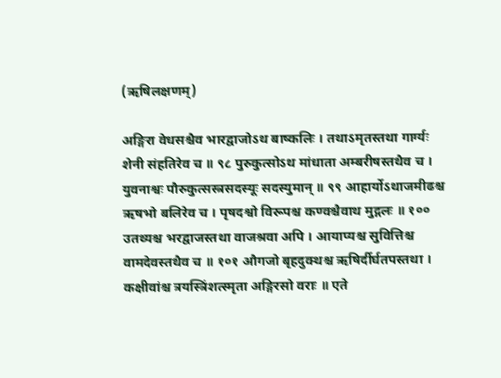(ऋषिलक्षणम्)

अङ्गिरा वेधसश्चैव भारद्वाजोऽथ बाष्कलिः । तथाऽमृतस्तथा गार्ग्यः शेनी संहतिरेव च ॥ ९८ पुरुकुत्सोऽथ मांधाता अम्बरीषस्तथैव च । युवनाश्वः पौरुकुत्सस्त्रसदस्यूः सदस्युमान् ॥ ९९ आहार्योऽथाजमीढश्च ऋषभो बलिरेव च । पृषदश्वो विरूपश्च कण्वश्चैवाथ मुद्गलः ॥ १०० उतथ्यश्च भरद्वाजस्तथा वाजश्रवा अपि । आयाप्यश्च सुवित्तिश्च वामदेवस्तथैव च ॥ १०१ औगजो बृहदुक्थश्च ऋषिर्दीर्घतपस्तथा । कक्षीवांश्च त्रयस्त्रिंशत्स्मृता अङ्गिरसो वराः ॥ एते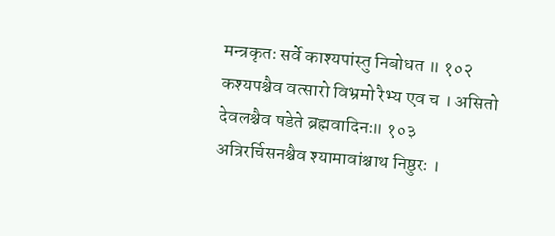मन्त्रकृतः सर्वे काश्यपांस्तु निबोधत ॥ १०२ कश्यपश्चैव वत्सारो विभ्रमो रैभ्य एव च । असितो देवलश्चैव षडेते ब्रह्मवादिनः॥ १०३ अत्रिरर्चिसनश्चैव श्यामावांश्चाथ निष्ठुरः ।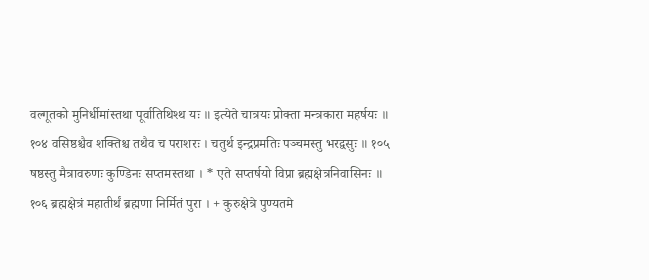वल्गूतको मुनिर्धीमांस्तथा पूर्वातिथिश्थ यः ॥ इत्येते चात्रयः प्रोक्ता मन्त्रकारा महर्षयः ॥ १०४ वसिष्ठश्चैव शक्तिश्च तथैव च पराशरः । चतुर्थ इन्द्रप्रमतिः पञ्चमस्तु भरद्वसुः ॥ १०५ षष्ठस्तु मैत्रावरुणः कुण्डिनः सप्तमस्तथा । * एते सप्तर्षयो विप्रा ब्रह्मक्षेत्रनिवासिनः ॥ १०६ ब्रह्मक्षेत्रं महातीर्थं ब्रह्मणा निर्मितं पुरा । + कुरुक्षेत्रे पुण्यतमे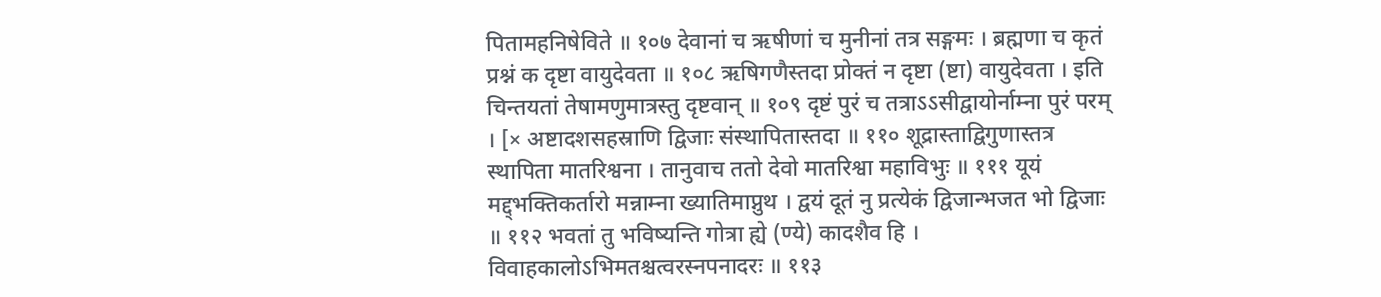पितामहनिषेविते ॥ १०७ देवानां च ऋषीणां च मुनीनां तत्र सङ्गमः । ब्रह्मणा च कृतं प्रश्नं क दृष्टा वायुदेवता ॥ १०८ ऋषिगणैस्तदा प्रोक्तं न दृष्टा (ष्टा) वायुदेवता । इति चिन्तयतां तेषामणुमात्रस्तु दृष्टवान् ॥ १०९ दृष्टं पुरं च तत्राऽऽसीद्वायोर्नाम्ना पुरं परम् । [× अष्टादशसहस्राणि द्विजाः संस्थापितास्तदा ॥ ११० शूद्रास्ताद्विगुणास्तत्र स्थापिता मातरिश्वना । तानुवाच ततो देवो मातरिश्वा महाविभुः ॥ १११ यूयं मद्द्भक्तिकर्तारो मन्नाम्ना ख्यातिमाप्नुथ । द्वयं दूतं नु प्रत्येकं द्विजान्भजत भो द्विजाः ॥ ११२ भवतां तु भविष्यन्ति गोत्रा ह्ये (ण्ये) कादशैव हि । विवाहकालोऽभिमतश्चत्वरस्नपनादरः ॥ ११३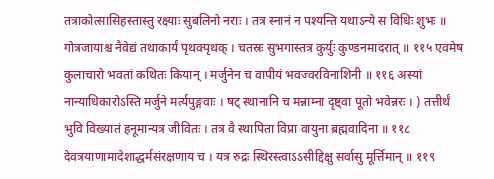तत्राकोत्सासिहस्तास्तु रक्ष्याः सुबलिनो नराः । तत्र स्नानं न पश्यन्ति यथाऽन्ये स विधिः शुभः ॥ गोत्रजायाश्च नैवेद्यं तथाकार्यं पृथक्पृथक् । चतस्रः सुभगास्तत्र कुर्युः कुण्डनमादरात् ॥ ११५ एवमेष कुलाचारो भवतां कथितः कियान् । मर्जुनेन च वापीयं भवज्वरविनाशिनी ॥ ११६ अस्यां नान्याधिकारोऽस्ति मर्जुने मर्त्यपुङ्गवाः । षट् स्थानानि च मन्नाम्ना दृष्ट्वा पूतो भवेन्नरः । ) तत्तीर्थं भुवि विख्यातं हनूमान्यत्र जीवितः । तत्र वै स्थापिता विप्रा वायुना ब्रह्मवादिना ॥ ११८ देवत्रयाणामादेशाद्धर्मसंरक्षणाय च । यत्र रुद्रः स्थिरस्त्वाऽऽसीद्दिक्षु सर्वासु मूर्त्तिमान् ॥ ११९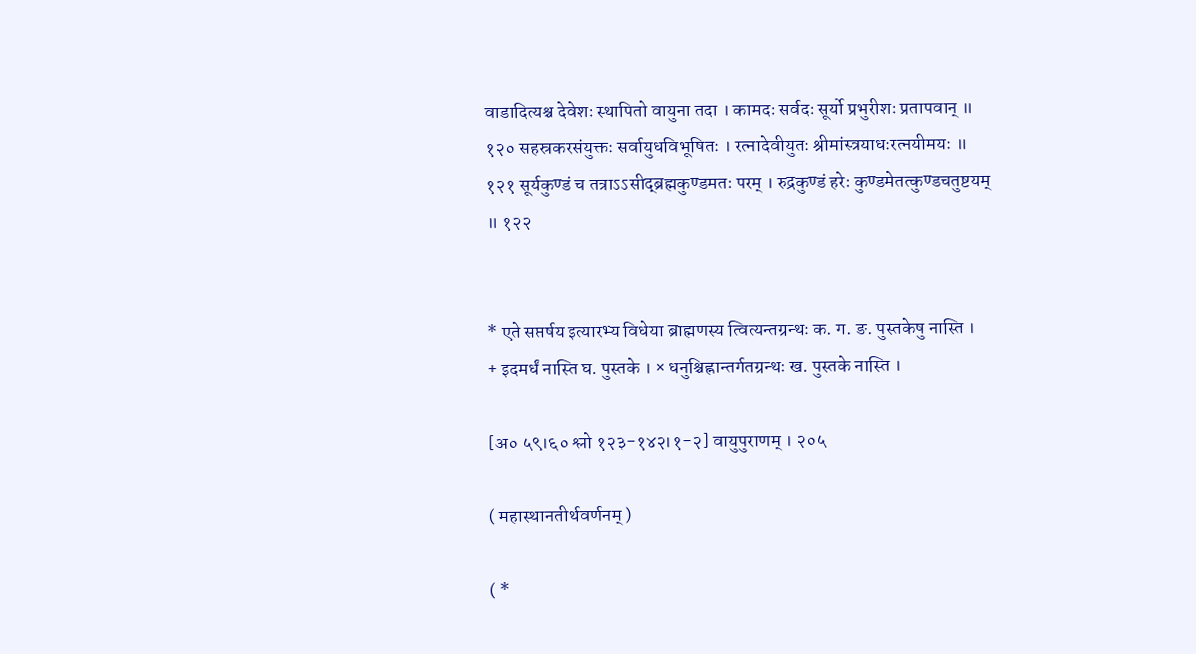वाडादित्यश्च देवेशः स्थापितो वायुना तदा । कामदः सर्वदः सूर्यो प्रभुरीशः प्रतापवान् ॥ १२० सहस्रकरसंयुक्तः सर्वायुधविभूषितः । रत्नादेवीयुतः श्रीमांस्त्रयाधःरत्नयीमयः ॥ १२१ सूर्यकुण्डं च तत्राऽऽसीद्ब्रह्मकुण्डमतः परम् । रुद्रकुण्डं हरेः कुण्डमेतत्कुण्डचतुष्टयम् ॥ १२२


* एते सप्तर्षय इत्यारभ्य विधेया ब्राह्मणस्य त्वित्यन्तग्रन्थः क. ग. ङ. पुस्तकेषु नास्ति ।
+ इदमर्धं नास्ति घ. पुस्तके । × धनुश्चिह्नान्तर्गतग्रन्थः ख. पुस्तके नास्ति ।

[अ० ५९।६० श्लो १२३-१४२।१-२] वायुपुराणम् । २०५

( महास्थानतीर्थवर्णनम् )

( *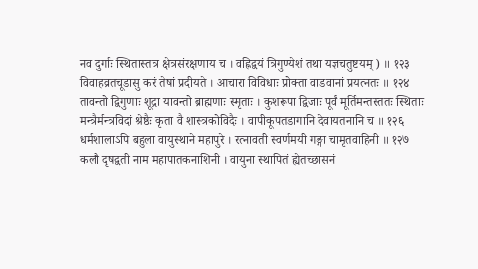नव दुर्गाः स्थितास्तत्र क्षेत्रसंरक्षणाय च । वह्निद्वयं त्रिगुण्येशं तथा यज्ञचतुष्टयम् ) ॥ १२३
विवाहव्रतचूडासु करं तेषां प्रदीयते । आचारा विविधाः प्रोक्ता वाडवानां प्रयत्नतः ॥ १२४
तावन्तो द्विगुणाः शूद्रा यावन्तो ब्राह्मणाः स्मृताः । कुशरूपा द्विजाः पूर्वं मूर्तिमन्तस्ततः स्थिताः
मन्त्रैर्मन्त्रविदां श्रेष्ठैः कृता वै शास्त्रकोविदैः । वापीकूपतडागानि देवायतनानि च ॥ १२६
धर्मशालाऽपि बहुला वायुस्थाने महापुरे । रत्नावती स्वर्णमयी गङ्गा चामृतवाहिनी ॥ १२७
कलौ दृषद्वती नाम महापातकनाशिनी । वायुना स्थापितं ह्येतच्छासनं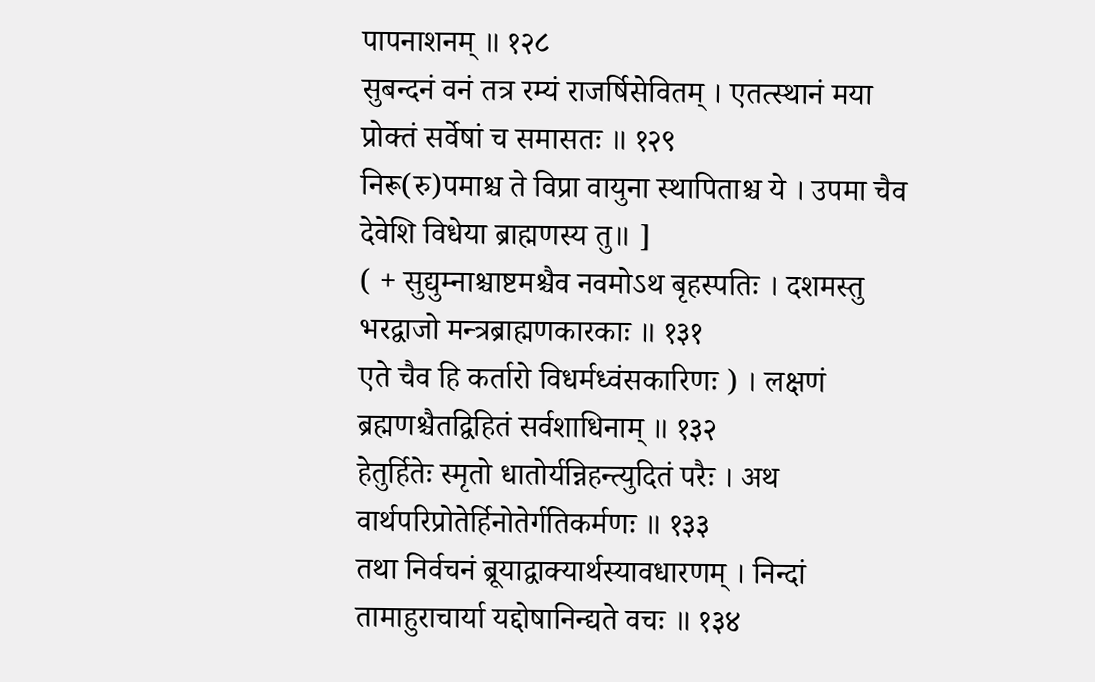पापनाशनम् ॥ १२८
सुबन्दनं वनं तत्र रम्यं राजर्षिसेवितम् । एतत्स्थानं मया प्रोक्तं सर्वेषां च समासतः ॥ १२९
निरू(रु)पमाश्च ते विप्रा वायुना स्थापिताश्च ये । उपमा चैव देवेशि विधेया ब्राह्मणस्य तु॥ ]
( + सुद्युम्नाश्चाष्टमश्चैव नवमोऽथ बृहस्पतिः । दशमस्तु भरद्वाजो मन्त्रब्राह्मणकारकाः ॥ १३१
एते चैव हि कर्तारो विधर्मध्वंसकारिणः ) । लक्षणं ब्रह्मणश्चैतद्विहितं सर्वशाधिनाम् ॥ १३२
हेतुर्हितेः स्मृतो धातोर्यन्निहन्त्युदितं परैः । अथ वार्थपरिप्रोतेर्हिनोतेर्गतिकर्मणः ॥ १३३
तथा निर्वचनं ब्रूयाद्वाक्यार्थस्यावधारणम् । निन्दां तामाहुराचार्या यद्दोषानिन्द्यते वचः ॥ १३४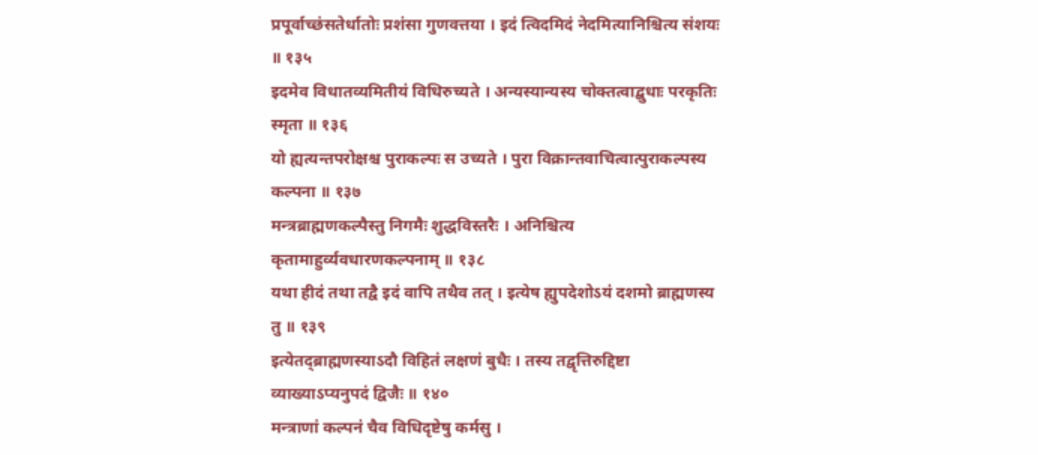प्रपूर्वाच्छंसतेर्धातोः प्रशंसा गुणवत्तया । इदं त्विदमिदं नेदमित्यानिश्चित्य संशयः ॥ १३५
इदमेव विधातव्यमितीयं विधिरुच्यते । अन्यस्यान्यस्य चोक्तत्वाद्बुधाः परकृतिः स्मृता ॥ १३६
यो ह्यत्यन्तपरोक्षश्च पुराकल्पः स उच्यते । पुरा विक्रान्तवाचित्वात्पुराकल्पस्य कल्पना ॥ १३७
मन्त्रब्राह्मणकल्पैस्तु निगमैः शुद्धविस्तरैः । अनिश्चित्य कृतामाहुर्व्यवधारणकल्पनाम् ॥ १३८
यथा हीदं तथा तद्वै इदं वापि तथैव तत् । इत्येष ह्युपदेशोऽयं दशमो ब्राह्मणस्य तु ॥ १३९
इत्येतद्ब्राह्मणस्याऽदौ विहितं लक्षणं बुधैः । तस्य तद्वृत्तिरुद्दिष्टा व्याख्याऽप्यनुपदं द्विजैः ॥ १४०
मन्त्राणां कल्पनं चैव विधिदृष्टेषु कर्मसु ।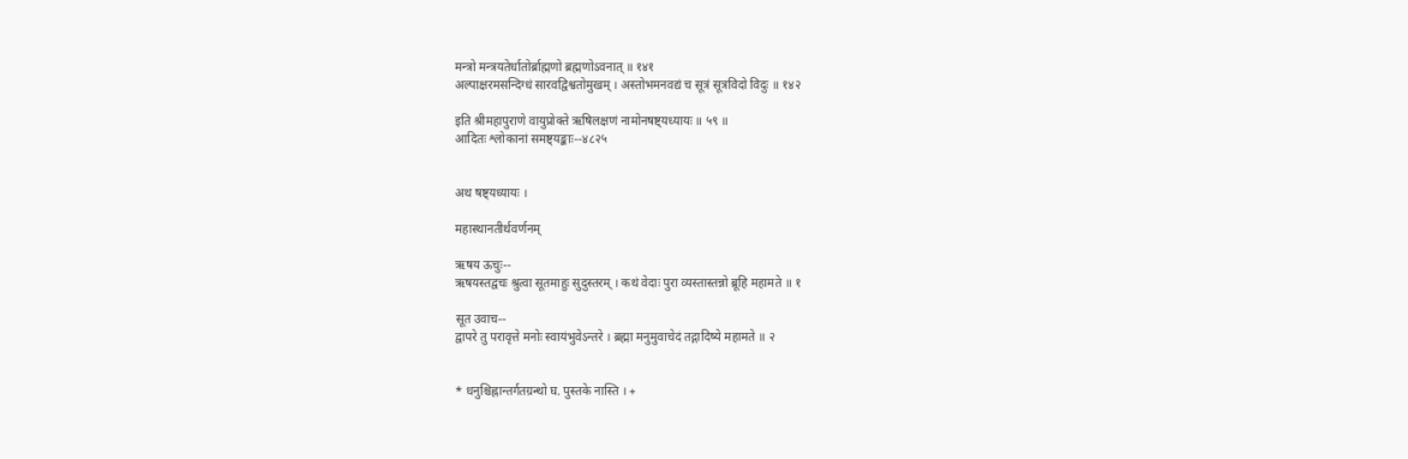मन्त्रो मन्त्रयतेर्धातोर्ब्राह्मणो ब्रह्मणोऽवनात् ॥ १४१
अल्पाक्षरमसन्दिग्धं सारवद्विश्वतोमुखम् । अस्तोभमनवद्यं च सूत्रं सूत्रविदो विदुः ॥ १४२

इति श्रीमहापुराणे वायुप्रोक्ते ऋषिलक्षणं नामोनषष्ट्यध्यायः ॥ ५९ ॥
आदितः श्लोकानां समष्ट्यङ्काः--४८२५


अथ षष्ट्यध्यायः ।

महास्थानतीर्थवर्णनम्

ऋषय ऊचुः--
ऋषयस्तद्वचः श्रुत्वा सूतमाहुः सुदुस्तरम् । कथं वेदाः पुरा व्यस्तास्तन्नो ब्रूहि महामते ॥ १

सूत उवाच--
द्वापरे तु परावृत्ते मनोः स्वायंभुवेऽन्तरे । ब्रह्मा मनुमुवाचेदं तद्गादिष्ये महामते ॥ २


* धनुश्चिह्नान्तर्गतग्रन्थो घ. पुस्तके नास्ति । +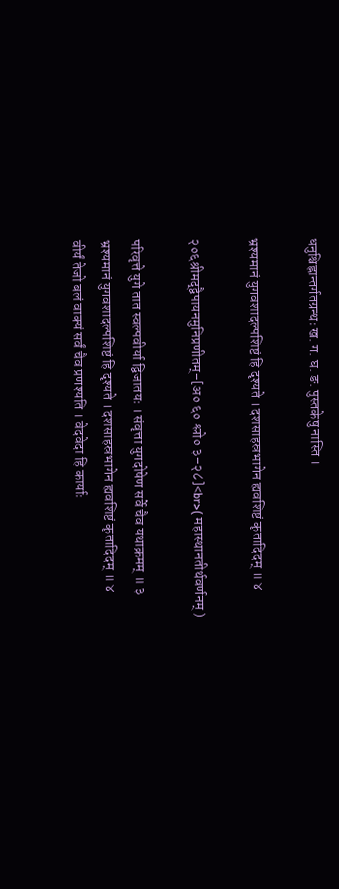धनुश्चिह्नान्तर्गतग्रन्थः ख. ग. घ. ङ. पुस्तकेषु नास्ति ।

भ्रश्यमानं युगवशादल्पशिष्टं हि दृश्यते । दशसाहस्रभागेन ह्यवशिष्टं कृतादिदम् ॥ ४

२०६श्रीमद्द्वैपायनमुनिप्रणीतम्–[अ० ६० श्लो० ३–२८]<br>( महास्थानतीर्थवर्णनम् )

परिवृत्ते युगे तात स्वल्पवीर्या द्विजातयः । संवृत्ता युगदोषेण सर्वे चैव यथाक्रमम् ॥ ३
भ्रश्यमानं युगवशादल्पशिष्टं हि दृश्यते । दशसाहस्रभागेन ह्यवशिष्टं कृतादिदम् ॥ ४
वीर्यं तेजो बलं वाक्यं सर्वं चैव प्रणश्यति । वेदवेदा हि कार्याः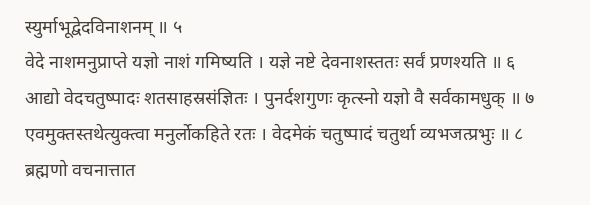स्युर्माभूद्वेदविनाशनम् ॥ ५
वेदे नाशमनुप्राप्ते यज्ञो नाशं गमिष्यति । यज्ञे नष्टे देवनाशस्ततः सर्वं प्रणश्यति ॥ ६
आद्यो वेदचतुष्पादः शतसाहस्रसंज्ञितः । पुनर्दशगुणः कृत्स्नो यज्ञो वै सर्वकामधुक् ॥ ७
एवमुक्तस्तथेत्युक्त्वा मनुर्लोकहिते रतः । वेदमेकं चतुष्पादं चतुर्था व्यभजत्प्रभुः ॥ ८
ब्रह्मणो वचनात्तात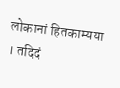लोकानां हितकाम्यया । तदिदं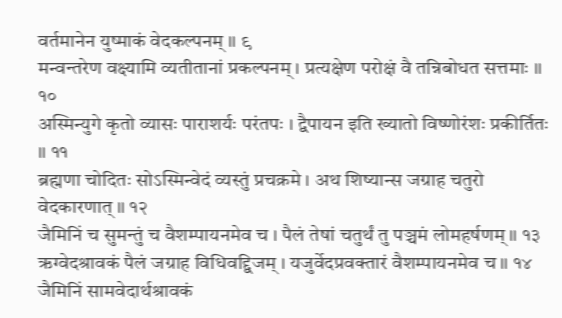वर्तमानेन युष्माकं वेदकल्पनम् ॥ ९
मन्वन्तरेण वक्ष्यामि व्यतीतानां प्रकल्पनम् । प्रत्यक्षेण परोक्षं वै तन्निबोधत सत्तमाः ॥ १०
अस्मिन्युगे कृतो व्यासः पाराशर्यः परंतपः । द्वैपायन इति ख्यातो विष्णोरंशः प्रकीर्तितः ॥ ११
ब्रह्मणा चोदितः सोऽस्मिन्वेदं व्यस्तुं प्रचक्रमे । अथ शिष्यान्स जग्राह चतुरो वेदकारणात् ॥ १२
जैमिनिं च सुमन्तुं च वैशम्पायनमेव च । पैलं तेषां चतुर्थं तु पञ्चमं लोमहर्षणम् ॥ १३
ऋग्वेदश्रावकं पैलं जग्राह विधिवद्द्विजम् । यजुर्वेदप्रवक्तारं वैशम्पायनमेव च ॥ १४
जैमिनिं सामवेदार्थश्रावकं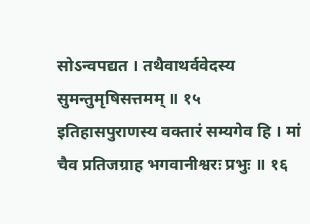सोऽन्वपद्यत । तथैवाथर्ववेदस्य सुमन्तुमृषिसत्तमम् ॥ १५
इतिहासपुराणस्य वक्तारं सम्यगेव हि । मां चैव प्रतिजग्राह भगवानीश्वरः प्रभुः ॥ १६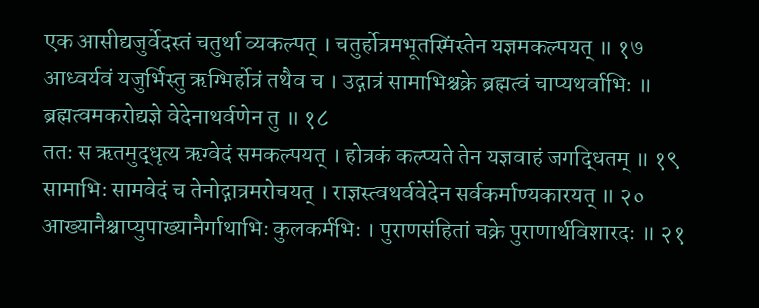एक आसीद्यजुर्वेदस्तं चतुर्था व्यकल्पत् । चतुर्होत्रमभूतस्मिंस्तेन यज्ञमकल्पयत् ॥ १७
आध्वर्यवं यजुर्भिस्तु ऋग्भिर्होत्रं तथैव च । उद्गात्रं सामाभिश्चक्रे ब्रह्मत्वं चाप्यथर्वाभिः ॥
ब्रह्मत्वमकरोद्यज्ञे वेदेनाथर्वणेन तु ॥ १८
ततः स ऋतमुद्धृत्य ऋग्वेदं समकल्पयत् । होत्रकं कल्प्यते तेन यज्ञवाहं जगद्धितम् ॥ १९
सामाभिः सामवेदं च तेनोद्गात्रमरोचयत् । राज्ञस्त्वथर्ववेदेन सर्वकर्माण्यकारयत् ॥ २०
आख्यानैश्चाप्युपाख्यानैर्गाथाभिः कुलकर्मभिः । पुराणसंहितां चक्रे पुराणार्थविशारदः ॥ २१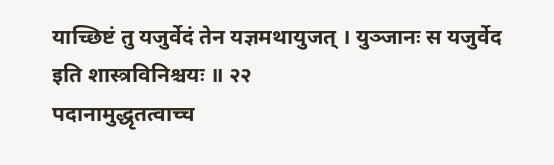याच्छिष्टं तु यजुर्वेदं तेन यज्ञमथायुजत् । युञ्जानः स यजुर्वेद इति शास्त्रविनिश्चयः ॥ २२
पदानामुद्धृतत्वाच्च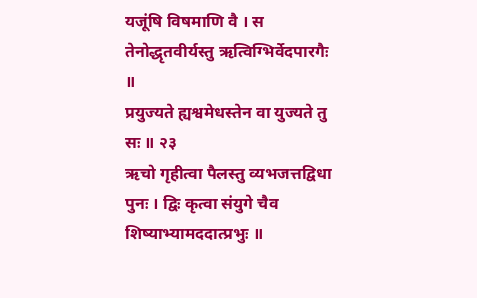यजूंषि विषमाणि वै । स तेनोद्धृतवीर्यस्तु ऋत्विग्भिर्वेदपारगैः ॥
प्रयुज्यते ह्यश्वमेधस्तेन वा युज्यते तु सः ॥ २३
ऋचो गृहीत्वा पैलस्तु व्यभजत्तद्विधा पुनः । द्विः कृत्वा संयुगे चैव शिष्याभ्यामददात्प्रभुः ॥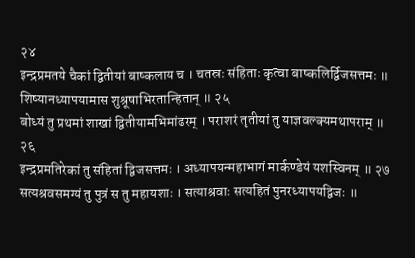२४
इन्द्रप्रमतये चैकां द्वितीयां बाष्कलाय च । चतस्रः संहिताः कृत्वा बाष्कलिर्द्विजसत्तमः ॥
शिष्यानध्यापयामास शुश्रूषाभिरतान्हितान् ॥ २५
बोध्यं तु प्रथमां शाखां द्वितीयामभिमांढरम् । पराशरं तृतीयां तु याज्ञवल्क्यमथापराम् ॥ २६
इन्द्रप्रमतिरेकां तु संहितां द्विजसत्तमः । अध्यापयन्महाभागं मार्कण्डेयं यशस्विनम् ॥ २७
सत्यश्रवसमग्यं तु पुत्रं स तु महायशाः । सत्याश्रवाः सत्यहितं पुनरध्यापयद्विजः ॥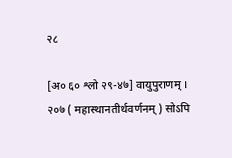२८

[अ० ६० श्लो २९-४७] वायुपुराणम् । २०७ ( महास्थानतीर्थवर्णनम् ) सोऽपि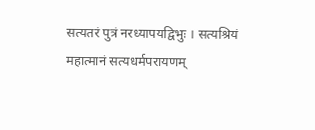सत्यतरं पुत्रं नरध्यापयद्विभुः । सत्यश्रियं महात्मानं सत्यधर्मपरायणम्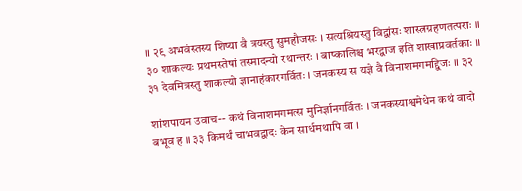॥ २९ अभवंस्तस्य शिष्या वै त्रयस्तु सुमहौजसः । सत्यश्रियस्तु विद्वांसः शास्त्रग्रहणतत्पराः ॥ ३० शाकल्यः प्रथमस्तेषां तस्मादन्यो रथान्तरः । बाष्कालिश्च भरद्वाज इति शाखाप्रवर्तकाः ॥ ३१ देवमित्रस्तु शाकल्यो ज्ञानाहंकारगर्वितः । जनकस्य स यज्ञे वै विनाशमगमद्द्विजः ॥ ३२

शांशपायन उवाच-- कथं विनाशमगमत्स मुनिर्ज्ञानगर्वितः । जनकस्याश्वमेधेन कथं वादो बभूव ह ॥ ३३ किमर्थं चाभवद्वादः केन सार्धमथापि वा ।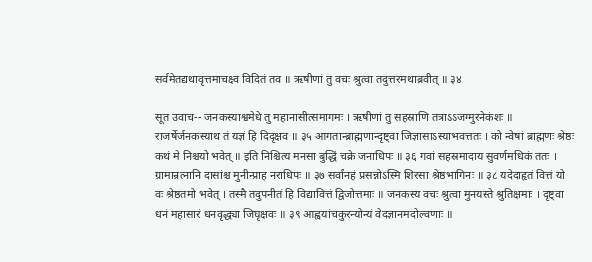सर्वमेतद्यथावृत्तमाचक्ष्व विदितं तव ॥ ऋषीणां तु वचः श्रुत्वा तदुत्तरमथाब्रवीत् ॥ ३४

सूत उवाच-- जनकस्याश्वमेधे तु महानासीत्समागमः । ऋषीणां तु सहस्राणि तत्राऽऽजग्मुरनेकंशः ॥ राजर्षेर्जनकस्याथ तं यज्ञं हि दिदृक्षव ॥ ३५ आगतान्ब्राह्मणान्दृष्ट्वा जिज्ञासाऽस्याभवत्ततः । को न्वेषां ब्राह्मणः श्रेष्ठः कथं मे निश्चयो भवेत् ॥ इति निश्चित्य मनसा बुद्धिं चक्रे जनाधिपः ॥ ३६ गवां सहस्रमादाय सुवर्णमधिकं ततः । ग्रामान्रत्नानि दासांश्च मुनीन्प्राह नराधिपः ॥ ३७ सर्वांनहं प्रसन्नोऽस्मि शिरसा श्रेष्ठभागिनः ॥ ३८ यदेदाहृतं वित्तं यो वः श्रेष्ठतमो भवेत् । तस्मै तदुपनीतं हि विद्यावित्तं द्विजोत्तमाः ॥ जनकस्य वचः श्रुत्वा मुनयस्ते श्रुतिक्षमाः । दृष्ट्वा धनं महासारं धनवृद्ध्या जिघृक्षवः ॥ ३९ आह्वयांचकुरन्योन्यं वेदज्ञानमदोल्वणाः ॥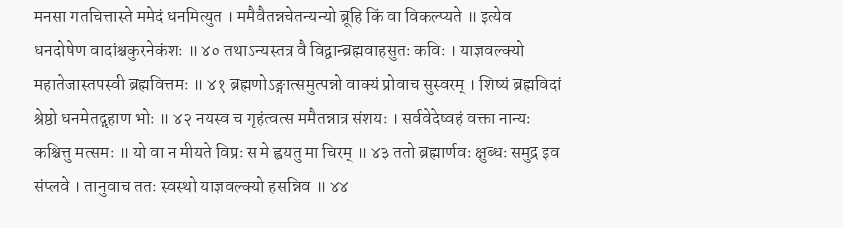मनसा गतचित्तास्ते ममेदं धनमित्युत । ममैवैतन्नचेतन्यन्यो ब्रूहि किं वा विकल्प्यते ॥ इत्येव धनदोषेण वादांश्चकुरनेकंशः ॥ ४० तथाऽन्यस्तत्र वै विद्वान्ब्रह्मवाहसुतः कविः । याज्ञवल्क्यो महातेजास्तपस्वी ब्रह्मवित्तमः ॥ ४१ ब्रह्मणोऽङ्गात्समुत्पन्नो वाक्यं प्रोवाच सुस्वरम् । शिष्यं ब्रह्मविदां श्रेष्ठो धनमेतद्गृहाण भोः ॥ ४२ नयस्व च गृहंत्वत्स ममैतन्नात्र संशयः । सर्ववेदेष्वहं वक्ता नान्यः कश्चित्तु मत्समः ॥ यो वा न मीयते विप्रः स मे ह्वयतु मा चिरम् ॥ ४३ ततो ब्रह्मार्णवः क्षुब्धः समुद्र इव संप्लवे । तानुवाच ततः स्वस्थो याज्ञवल्क्यो हसन्निव ॥ ४४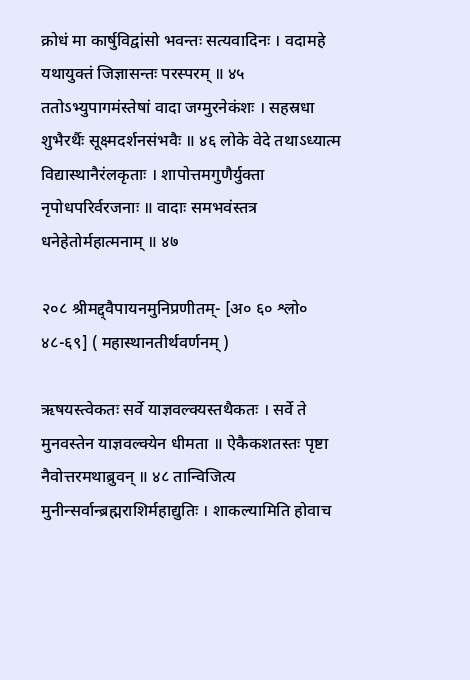क्रोधं मा कार्षुविद्वांसो भवन्तः सत्यवादिनः । वदामहे यथायुक्तं जिज्ञासन्तः परस्परम् ॥ ४५ ततोऽभ्युपागमंस्तेषां वादा जग्मुरनेकंशः । सहस्रधा शुभैरर्थैः सूक्ष्मदर्शनसंभवैः ॥ ४६ लोके वेदे तथाऽध्यात्म विद्यास्थानैरंलकृताः । शापोत्तमगुणैर्युक्ता नृपोधपरिर्वरजनाः ॥ वादाः समभवंस्तत्र धनेहेतोर्महात्मनाम् ॥ ४७

२०८ श्रीमद्द्वैपायनमुनिप्रणीतम्- [अ० ६० श्लो० ४८-६९] ( महास्थानतीर्थवर्णनम् )

ऋषयस्त्वेकतः सर्वे याज्ञवल्क्यस्तथैकतः । सर्वे ते मुनवस्तेन याज्ञवल्क्येन धीमता ॥ ऐकैकशतस्तः पृष्टा नैवोत्तरमथाब्रुवन् ॥ ४८ तान्विजित्य मुनीन्सर्वान्ब्रह्मराशिर्महाद्युतिः । शाकल्यामिति होवाच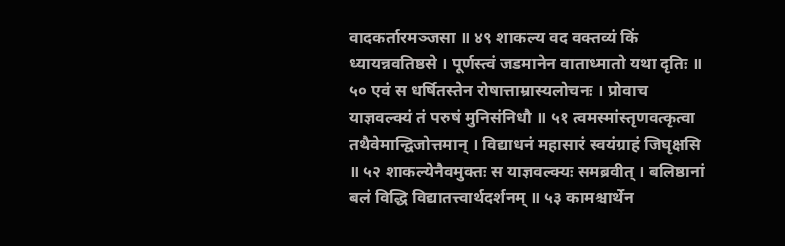वादकर्तारमञ्जसा ॥ ४९ शाकल्य वद वक्तव्यं किं ध्यायन्नवतिष्ठसे । पूर्णस्त्वं जडमानेन वाताध्मातो यथा दृतिः ॥ ५० एवं स धर्षितस्तेन रोषात्ताम्रास्यलोचनः । प्रोवाच याज्ञवल्क्यं तं परुषं मुनिसंनिधौ ॥ ५१ त्वमस्मांस्तृणवत्कृत्वा तथैवेमान्द्विजोत्तमान् । विद्याधनं महासारं स्वयंग्राहं जिघृक्षसि ॥ ५२ शाकल्येनैवमुक्तः स याज्ञवल्क्यः समब्रवीत् । बलिष्ठानां बलं विद्धि विद्यातत्त्वार्थदर्शनम् ॥ ५३ कामश्चार्थेन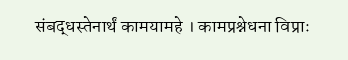संबद्धस्तेनार्थं कामयामहे । कामप्रश्नेधना विप्राः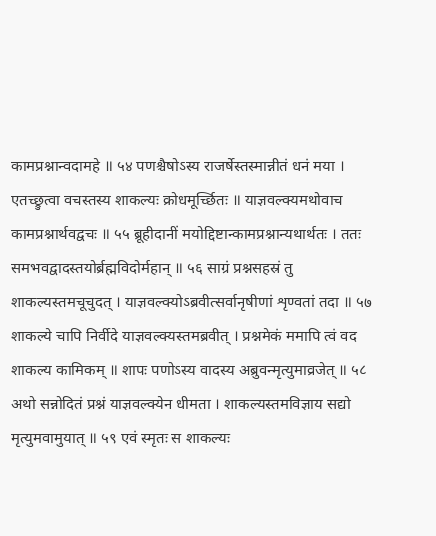कामप्रश्नान्वदामहे ॥ ५४ पणश्चैषोऽस्य राजर्षेस्तस्मान्नीतं धनं मया । एतच्छ्रुत्वा वचस्तस्य शाकल्यः क्रोधमूर्च्छितः ॥ याज्ञवल्क्यमथोवाच कामप्रश्नार्थवद्वचः ॥ ५५ ब्रूहीदानीं मयोद्दिष्टान्कामप्रश्नान्यथार्थतः । ततः समभवद्वादस्तयोर्ब्रह्मविदोर्महान् ॥ ५६ साग्रं प्रश्नसहस्रं तु शाकल्यस्तमचूचुदत् । याज्ञवल्क्योऽब्रवीत्सर्वानृषीणां शृण्वतां तदा ॥ ५७ शाकल्ये चापि निर्वीदे याज्ञवल्क्यस्तमब्रवीत् । प्रश्नमेकं ममापि त्वं वद शाकल्य कामिकम् ॥ शापः पणोऽस्य वादस्य अब्रुवन्मृत्युमाव्रजेत् ॥ ५८ अथो सन्नोदितं प्रश्नं याज्ञवल्क्येन धीमता । शाकल्यस्तमविज्ञाय सद्यो मृत्युमवामुयात् ॥ ५९ एवं स्मृतः स शाकल्यः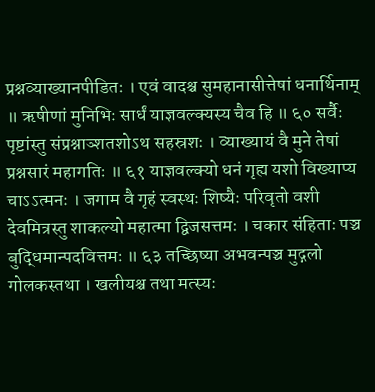प्रश्नव्याख्यानपीडितः । एवं वादश्च सुमहानासीत्तेषां धनार्थिनाम् ॥ ऋषीणां मुनिभिः सार्धं याज्ञवल्क्यस्य चैव हि ॥ ६० सर्वैः पृष्टांस्तु संप्रश्नाञ्शतशोऽथ सहस्रशः । व्याख्यायं वै मुने तेषां प्रश्नसारं महागतिः ॥ ६१ याज्ञवल्क्यो धनं गृह्य यशो विख्याप्य चाऽऽत्मनः । जगाम वै गृहं स्वस्थः शिष्यैः परिवृतो वशी देवमित्रस्तु शाकल्यो महात्मा द्विजसत्तमः । चकार संहिताः पञ्च बुद्धिमान्पदवित्तमः ॥ ६३ तच्छिष्या अभवन्पञ्च मुद्गलो गोलकस्तथा । खलीयश्च तथा मत्स्यः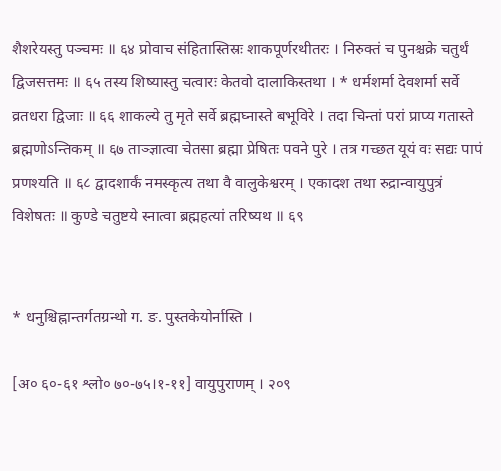शैशरेयस्तु पञ्चमः ॥ ६४ प्रोवाच संहितास्तिस्रः शाकपूर्णरथीतरः । निरुक्तं च पुनश्चक्रे चतुर्थं द्विजसत्तमः ॥ ६५ तस्य शिष्यास्तु चत्वारः केतवो दालाकिस्तथा । * धर्मशर्मा देवशर्मा सर्वे व्रतधरा द्विजाः ॥ ६६ शाकल्ये तु मृते सर्वे ब्रह्मघ्नास्ते बभूविरे । तदा चिन्तां परां प्राप्य गतास्ते ब्रह्मणोऽन्तिकम् ॥ ६७ ताञ्ज्ञात्वा चेतसा ब्रह्मा प्रेषितः पवने पुरे । तत्र गच्छत यूयं वः सद्यः पापं प्रणश्यति ॥ ६८ द्वादशार्कं नमस्कृत्य तथा वै वालुकेश्वरम् । एकादश तथा रुद्रान्वायुपुत्रं विशेषतः ॥ कुण्डे चतुष्टये स्नात्वा ब्रह्महत्यां तरिष्यथ ॥ ६९


* धनुश्चिह्नान्तर्गतग्रन्थो ग. ङ. पुस्तकेयोर्नास्ति ।

[अ० ६०-६१ श्लो० ७०-७५।१-११] वायुपुराणम् । २०९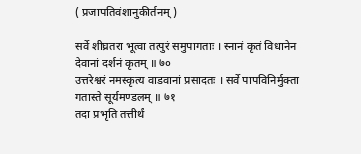( प्रजापतिवंशानुकीर्तनम् )

सर्वे शीघ्रतरा भूत्वा तत्पुरं समुपागताः । स्नानं कृतं विधानेन देवानां दर्शनं कृतम् ॥ ७०
उत्तरेश्वरं नमस्कृत्य वाडवानां प्रसादतः । सर्वे पापविनिर्मुक्ता गतास्ते सूर्यमण्डलम् ॥ ७१
तदा प्रभृति तत्तीर्थं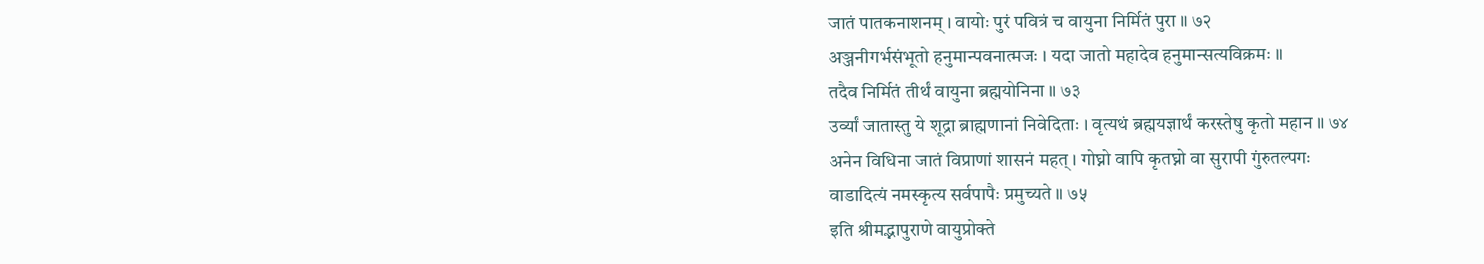जातं पातकनाशनम् । वायोः पुरं पवित्रं च वायुना निर्मितं पुरा ॥ ७२
अञ्जनीगर्भसंभूतो हनुमान्पवनात्मजः । यदा जातो महादेव हनुमान्सत्यविक्रमः ॥
तदैव निर्मितं तीर्थं वायुना ब्रह्मयोनिना ॥ ७३
उर्व्यां जातास्तु ये शूद्रा ब्राह्मणानां निवेदिताः । वृत्यथं ब्रह्मयज्ञार्थं करस्तेषु कृतो महान ॥ ७४
अनेन विधिना जातं विप्राणां शासनं महत् । गोघ्नो वापि कृतघ्नो वा सुरापी गुंरुतल्पगः
वाडादित्यं नमस्कृत्य सर्वपापैः प्रमुच्यते ॥ ७५
इति श्रीमद्भापुराणे वायुप्रोक्ते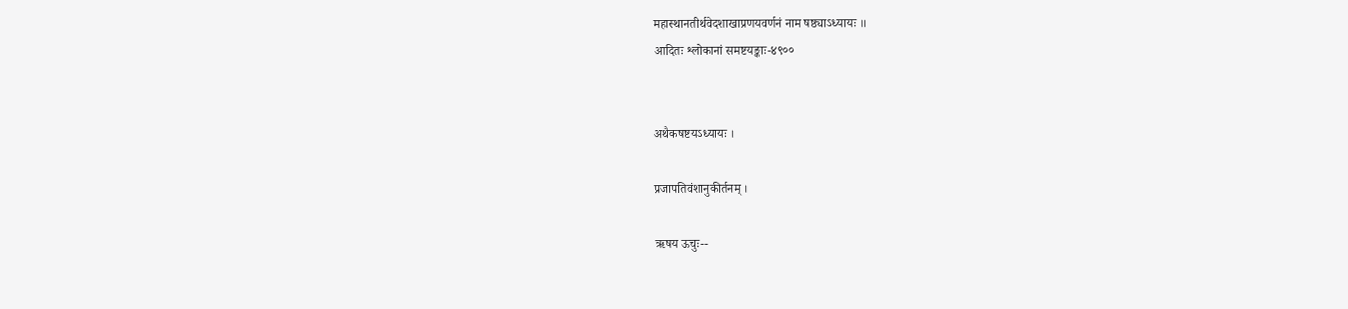महास्थानतीर्थवेदशाखाप्रणयवर्णनं नाम षष्ठ्याऽध्यायः ॥
आदितः श्लोकानां समष्टयङ्काः-४९००


अथैकषष्टयऽध्यायः ।

प्रजापतिवंशानुकीर्तनम् ।

ऋषय ऊचुः--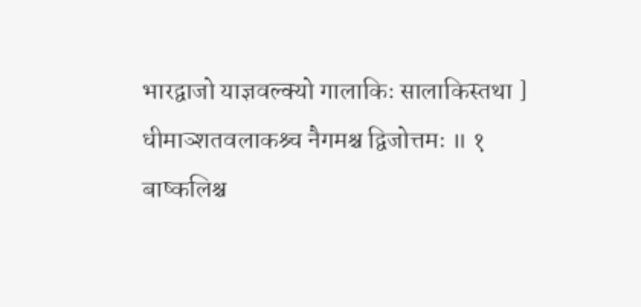भारद्वाजो याज्ञवल्क्यो गालाकिः सालाकिस्तथा ] धीमाञ्शतवलाकश्र्च नैगमश्च द्विजोत्तमः ॥ १
बाष्कलिश्च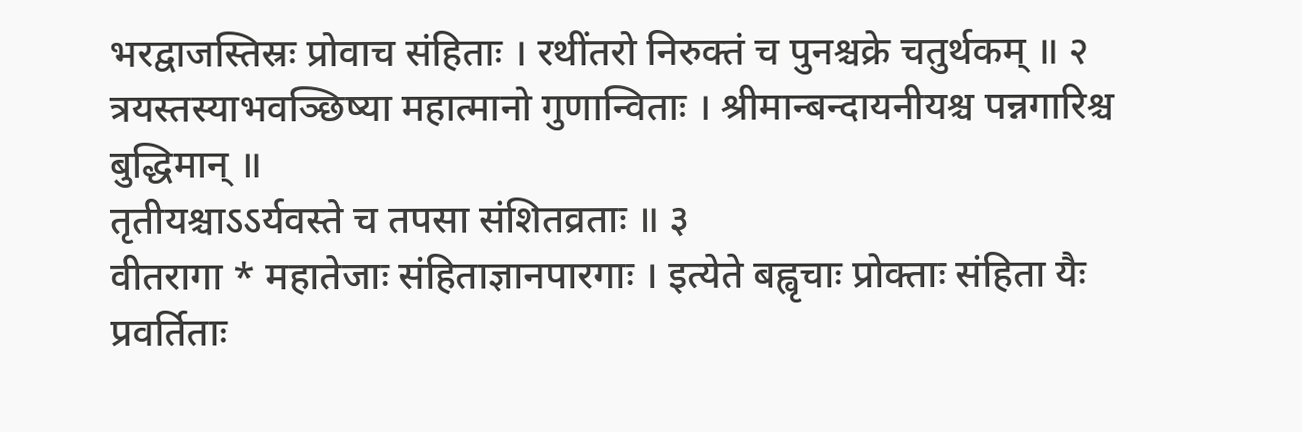भरद्वाजस्तिस्रः प्रोवाच संहिताः । रथींतरो निरुक्तं च पुनश्चक्रे चतुर्थकम् ॥ २
त्रयस्तस्याभवञ्छिष्या महात्मानो गुणान्विताः । श्रीमान्बन्दायनीयश्च पन्नगारिश्च बुद्धिमान् ॥
तृतीयश्चाऽऽर्यवस्ते च तपसा संशितव्रताः ॥ ३
वीतरागा * महातेजाः संहिताज्ञानपारगाः । इत्येते बह्वृचाः प्रोक्ताः संहिता यैः प्रवर्तिताः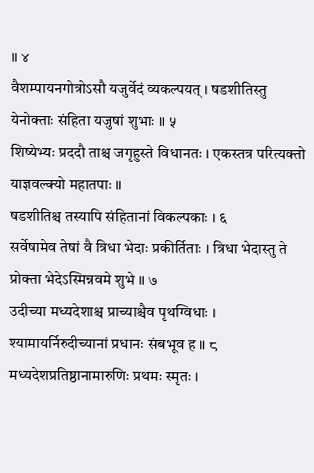॥ ४
वैशम्पायनगोत्रोऽसौ यजुर्वेदं व्यकल्पयत् । षडशीतिस्तु येनोक्ताः संहिता यजुषां शुभाः ॥ ५
शिष्येभ्यः प्रददौ ताश्च जगृहुस्ते विधानतः । एकस्तत्र परित्यक्तो याज्ञवल्क्यो महातपाः ॥
षडशीतिश्च तस्यापि संहितानां विकल्पकाः । ६
सर्वेषामेव तेषां वै त्रिधा भेदाः प्रकीर्तिताः । त्रिधा भेदास्तु ते प्रोक्ता भेदेऽस्मिन्नवमे शुभे ॥ ७
उदीच्या मध्यदेशाश्च प्राच्याश्चैव पृथग्विधाः । श्यामायर्निरुदीच्यानां प्रधानः संबभूव ह ॥ ८
मध्यदेशप्रतिष्ठानामारुणिः प्रथमः स्मृतः ।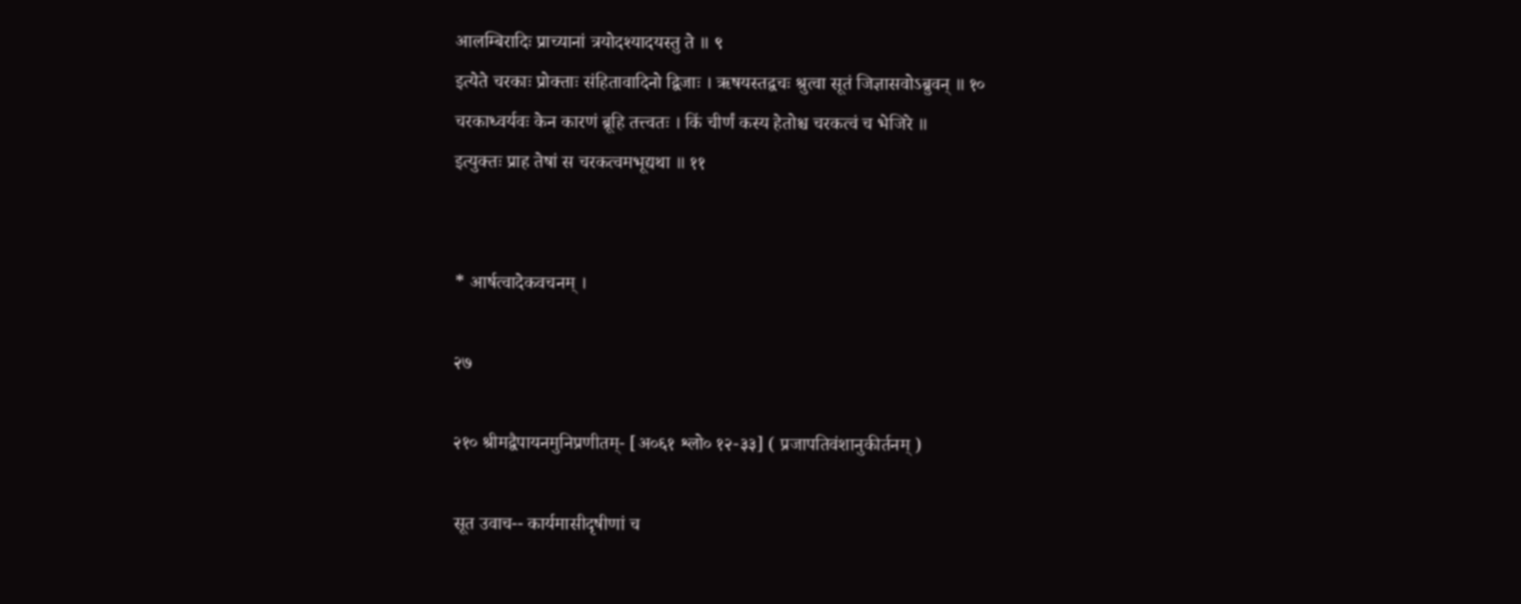आलम्बिरादिः प्राच्यानां त्रयोदश्यादयस्तु ते ॥ ९
इत्येते चरकाः प्रोक्ताः संहितावादिनो द्विजाः । ऋषयस्तद्वचः श्रुत्वा सूतं जिज्ञासवोऽब्रुवन् ॥ १०
चरकाध्वर्यवः केन कारणं ब्रूहि तत्त्वतः । किं चीर्णं कस्य हेतोश्च चरकत्वं च भेजिरे ॥
इत्युक्तः प्राह तेषां स चरकत्वमभूद्यथा ॥ ११


* आर्षत्वादेकवचनम् ।

२७

२१० श्रीमद्वैपायनमुनिप्रणीतम्- [अ०६१ श्लो० १२-३३] ( प्रजापतिवंशानुकीर्तनम् )

सूत उवाच-- कार्यमासीदृषीणां च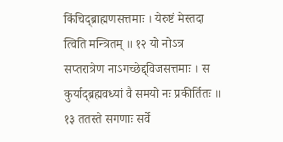किंचिद्ब्राह्मणसत्तमाः । येरुष्टं मेस्तदा त्विति मन्त्रितम् ॥ १२ यो नोऽत्र सप्तरात्रेण नाऽगच्छेद्द्विजसत्तमाः । स कुर्याद्ब्रह्मवध्यां वै समयो नः प्रकीर्तितः ॥ १३ ततस्ते सगणाः सर्वे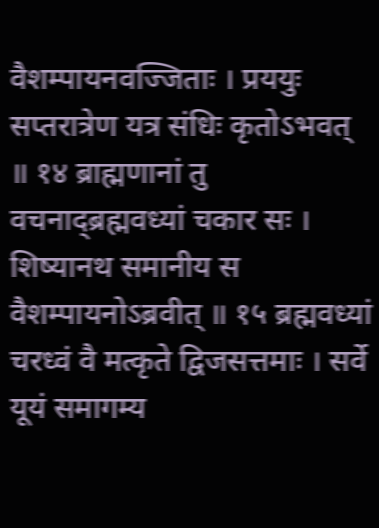वैशम्पायनवज्जिताः । प्रययुः सप्तरात्रेण यत्र संधिः कृतोऽभवत् ॥ १४ ब्राह्मणानां तु वचनाद्ब्रह्मवध्यां चकार सः । शिष्यानथ समानीय स वैशम्पायनोऽब्रवीत् ॥ १५ ब्रह्मवध्यां चरध्वं वै मत्कृते द्विजसत्तमाः । सर्वे यूयं समागम्य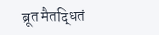ब्रूत मैतद्धितं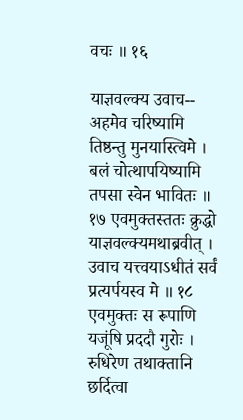वचः ॥ १६

याज्ञवल्क्य उवाच-- अहमेव चरिष्यामि तिष्ठन्तु मुनयास्त्विमे । बलं चोत्थापयिष्यामि तपसा स्वेन भावितः ॥ १७ एवमुक्तस्ततः क्रुद्धो याज्ञवल्क्यमथाब्रवीत् । उवाच यत्त्वयाऽधीतं सर्वं प्रत्यर्पयस्व मे ॥ १८ एवमुक्तः स रूपाणि यजूंषि प्रददौ गुरोः । रुधिरेण तथाक्तानि छर्दित्वा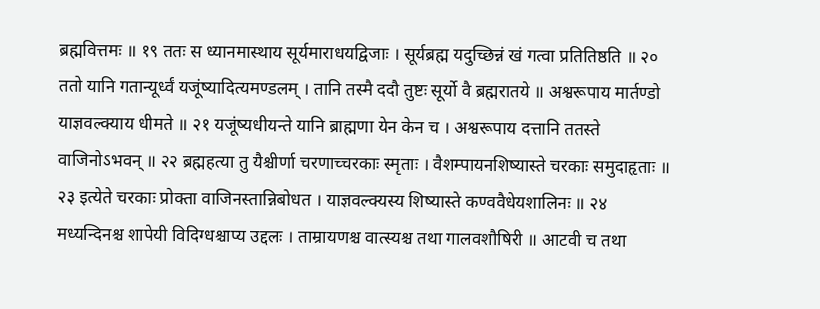ब्रह्मवित्तमः ॥ १९ ततः स ध्यानमास्थाय सूर्यमाराधयद्विजाः । सूर्यब्रह्म यदुच्छिन्नं खं गत्वा प्रतितिष्ठति ॥ २० ततो यानि गतान्यूर्ध्वं यजूंष्यादित्यमण्डलम् । तानि तस्मै ददौ तुष्टः सूर्यो वै ब्रह्मरातये ॥ अश्वरूपाय मार्तण्डो याज्ञवल्क्याय धीमते ॥ २१ यजूंष्यधीयन्ते यानि ब्राह्मणा येन केन च । अश्वरूपाय दत्तानि ततस्ते वाजिनोऽभवन् ॥ २२ ब्रह्महत्या तु यैश्चीर्णा चरणाच्चरकाः स्मृताः । वैशम्पायनशिष्यास्ते चरकाः समुदाहृताः ॥ २३ इत्येते चरकाः प्रोक्ता वाजिनस्तान्निबोधत । याज्ञवल्क्यस्य शिष्यास्ते कण्ववैधेयशालिनः ॥ २४ मध्यन्दिनश्च शापेयी विदिग्धश्चाप्य उद्दलः । ताम्रायणश्च वात्स्यश्च तथा गालवशौषिरी ॥ आटवी च तथा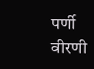पर्णी वीरणी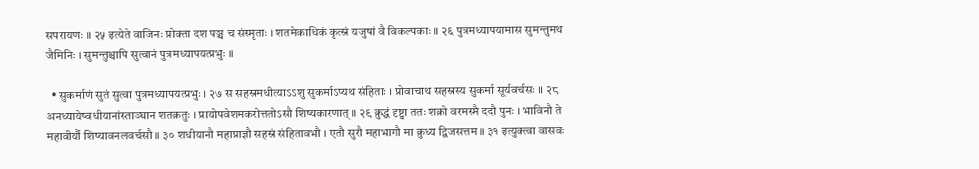सपरायणः ॥ २५ इत्येते वाजिनः प्रोक्ता दश पञ्च च संस्मृताः । शतमेकाधिकं कृत्स्नं यजुषां वै विकल्पकाः ॥ २६ पुत्रमध्यापयामास सुमन्तुमथ जैमिनिः । सुमन्तुश्चापि सुत्वानं पुत्रमध्यापयत्प्रभुः ॥

  • सुकर्माणं सुतं सुत्वा पुत्रमध्यापयत्प्रभुः । २७ स सहस्रमधीत्याऽऽशु सुकर्माऽप्यथ संहिताः । प्रोवाचाथ सहस्रस्य सुकर्मा सूर्यवर्चसः ॥ २८ अनध्यायेष्वधीयानांस्ताञ्घान शतक्रतुः । प्रायोपवेशमकरोत्ततोऽसौ शिष्यकारणात् ॥ २९ क्रुद्धं दृष्ट्वा ततः शक्रो वरमस्मै ददौ पुनः । भाविनौ ते महावीर्यौ शिष्यावनलवर्चसौ ॥ ३० शधीयानौ महाप्राज्ञौ सहस्रं संहितावभौ । एतौ सुरौ महाभागौ मा क्रुध्य द्विजसत्तम ॥ ३१ इत्युक्त्वा वासवः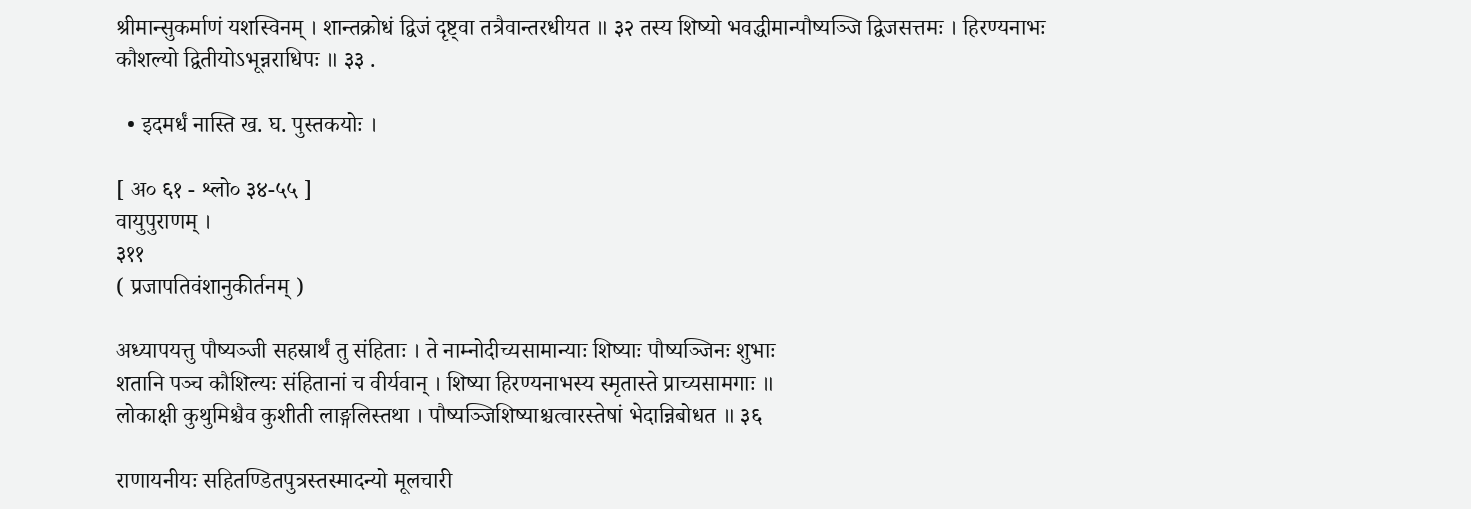श्रीमान्सुकर्माणं यशस्विनम् । शान्तक्रोधं द्विजं दृष्ट्वा तत्रैवान्तरधीयत ॥ ३२ तस्य शिष्यो भवद्धीमान्पौष्यञ्जि द्विजसत्तमः । हिरण्यनाभः कौशल्यो द्वितीयोऽभून्नराधिपः ॥ ३३ .

  • इदमर्धं नास्ति ख. घ. पुस्तकयोः ।

[ अ० ६१ - श्लो० ३४-५५ ]
वायुपुराणम् ।
३११
( प्रजापतिवंशानुकीर्तनम् )

अध्यापयत्तु पौष्यञ्जी सहस्रार्थं तु संहिताः । ते नाम्नोदीच्यसामान्याः शिष्याः पौष्यञ्जिनः शुभाः
शतानि पञ्च कौशिल्यः संहितानां च वीर्यवान् । शिष्या हिरण्यनाभस्य स्मृतास्ते प्राच्यसामगाः ॥
लोकाक्षी कुथुमिश्चैव कुशीती लाङ्गलिस्तथा । पौष्यञ्जिशिष्याश्चत्वारस्तेषां भेदान्निबोधत ॥ ३६

राणायनीयः सहितण्डितपुत्रस्तस्मादन्यो मूलचारी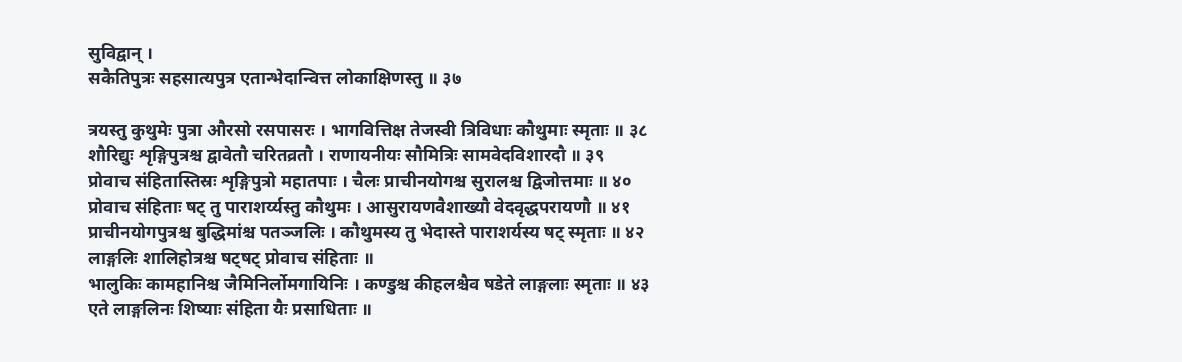सुविद्वान् ।
सकैतिपुत्रः सहसात्यपुत्र एतान्भेदान्वित्त लोकाक्षिणस्तु ॥ ३७

त्रयस्तु कुथुमेः पुत्रा औरसो रसपासरः । भागवित्तिक्ष तेजस्वी त्रिविधाः कौथुमाः स्मृताः ॥ ३८
शौरिद्युः शृङ्गिपुत्रश्च द्वावेतौ चरितव्रतौ । राणायनीयः सौमित्रिः सामवेदविशारदौ ॥ ३९
प्रोवाच संहितास्तिस्रः शृङ्गिपुत्रो महातपाः । चैलः प्राचीनयोगश्च सुरालश्च द्विजोत्तमाः ॥ ४०
प्रोवाच संहिताः षट् तु पाराशर्य्यस्तु कौथुमः । आसुरायणवैशाख्यौ वेदवृद्धपरायणौ ॥ ४१
प्राचीनयोगपुत्रश्च बुद्धिमांश्च पतञ्जलिः । कौथुमस्य तु भेदास्ते पाराशर्यस्य षट् स्मृताः ॥ ४२
लाङ्गलिः शालिहोत्रश्च षट्षट् प्रोवाच संहिताः ॥
भालुकिः कामहानिश्च जैमिनिर्लोमगायिनिः । कण्डुश्च कीहलश्चैव षडेते लाङ्गलाः स्मृताः ॥ ४३
एते लाङ्गलिनः शिष्याः संहिता यैः प्रसाधिताः ॥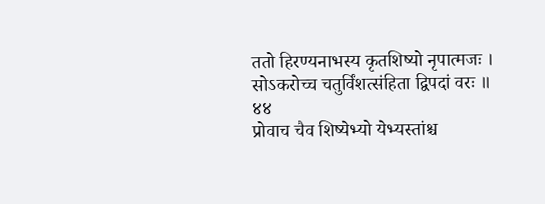ततो हिरण्यनाभस्य कृतशिष्यो नृपात्मजः । सोऽकरोच्च चतुर्विंशत्संहिता द्विपदां वरः ॥ ४४
प्रोवाच चैव शिष्येभ्यो येभ्यस्तांश्च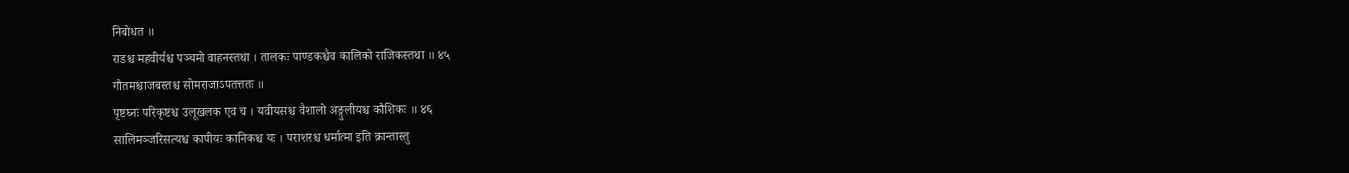निबोधत ॥
राडश्च महवीर्यश्च पञ्चमो वाहनस्तथा । तालकः पाण्डकश्चैव कालिको राजिकस्तथा ॥ ४५
गौतमश्चाजबस्तश्च सोमराजाऽपतत्ततः ॥
पृष्टघ्नः परिकृष्टश्च उलूखलक एव च । यवीयसश्च वैशालो अङ्गुलीयश्च कौशिकः ॥ ४६
सालिमञ्जरिसत्यश्च कापीयः कानिकश्च यः । पराशरश्च धर्मात्मा इति क्रान्तास्तु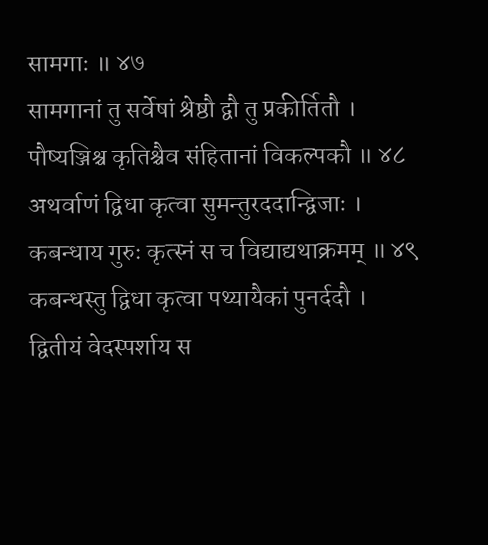सामगाः ॥ ४७
सामगानां तु सर्वेषां श्रेष्ठौ द्वौ तु प्रकीर्तितौ । पौष्यञ्जिश्च कृतिश्चैव संहितानां विकल्पकौ ॥ ४८
अथर्वाणं द्विधा कृत्वा सुमन्तुरददान्द्विजाः । कबन्धाय गुरुः कृत्स्नं स च विद्याद्यथाक्रमम् ॥ ४९
कबन्धस्तु द्विधा कृत्वा पथ्यायैकां पुनर्ददौ । द्वितीयं वेदस्पर्शाय स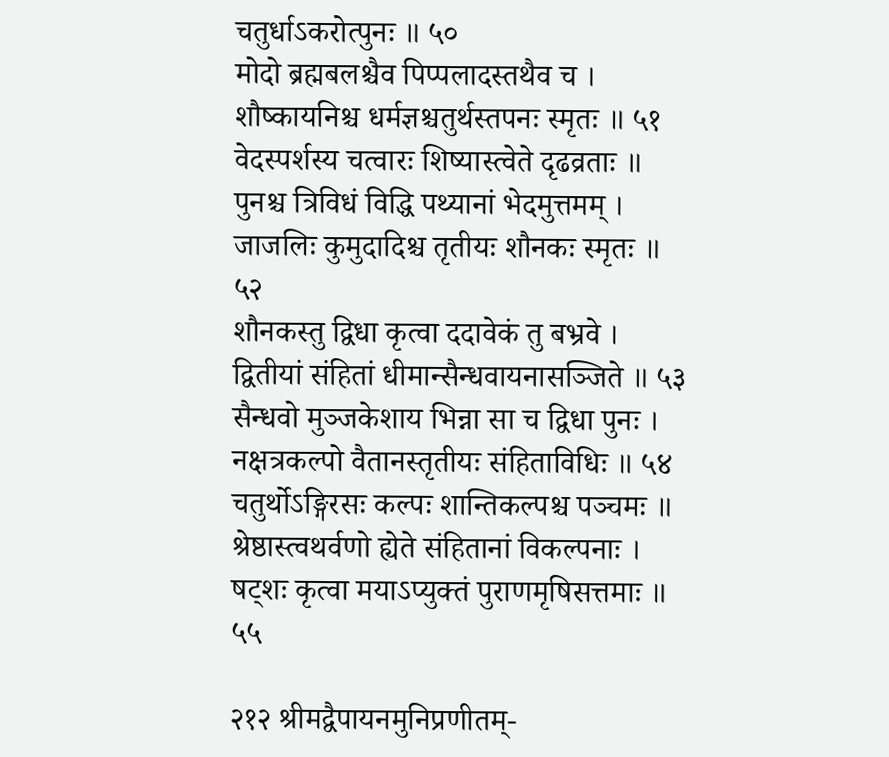चतुर्धाऽकरोत्पुनः ॥ ५०
मोदो ब्रह्मबलश्चैव पिप्पलादस्तथैव च । शौष्कायनिश्च धर्मज्ञश्चतुर्थस्तपनः स्मृतः ॥ ५१
वेदस्पर्शस्य चत्वारः शिष्यास्त्वेते दृढव्रताः ॥
पुनश्च त्रिविधं विद्धि पथ्यानां भेदमुत्तमम् । जाजलिः कुमुदादिश्च तृतीयः शौनकः स्मृतः ॥ ५२
शौनकस्तु द्विधा कृत्वा ददावेकं तु बभ्रवे । द्वितीयां संहितां धीमान्सैन्धवायनासञ्जिते ॥ ५३
सैन्धवो मुञ्जकेशाय भिन्ना सा च द्विधा पुनः । नक्षत्रकल्पो वैतानस्तृतीयः संहिताविधिः ॥ ५४
चतुर्थोऽङ्गिरसः कल्पः शान्तिकल्पश्च पञ्चमः ॥
श्रेष्ठास्त्वथर्वणो ह्येते संहितानां विकल्पनाः । षट्शः कृत्वा मयाऽप्युक्तं पुराणमृषिसत्तमाः ॥ ५५

२१२ श्रीमद्वैपायनमुनिप्रणीतम्-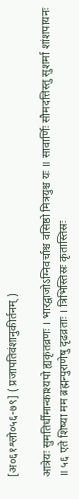[अ०६१श्लो०५६-७९] ( प्रजापतिवंशानुकीर्तनम् )

आत्रेयः सुमतिर्धीमान्काश्यपो ह्यकृतव्रणः । भारद्वाजोऽग्निवर्चाश्च वसिष्ठो मित्रयुश्च यः ॥ सावार्णिः सौमदत्तिस्तु सुशर्मा शांशपायनः ॥ ५६ एते शिष्या मम ब्रह्मन्पुराणेषु दृढव्रताः । त्रिभिस्तिस्रः कृतास्तिस्रः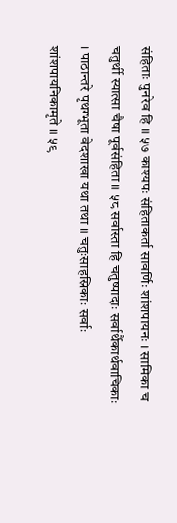संहिताः पुनरेव हि ॥ ५७ काश्यपः संहिताकर्ता सावर्णिः शांशपायनः । सामिका च चतुर्थी स्यात्सा चैषा पूर्वसंहिता ॥ ५८ सर्वास्ता हि चतुष्पादाः सर्वार्थैकार्थवाचिकाः । पाठान्तरे पृथग्भूता वेदशाखा यथा तथा ॥ चतुःसाहस्रिकाः सर्वाः शांशपायनिकामृते ॥ ५९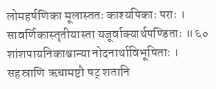लोमहर्षणिका मूलास्ततः काश्यपिकाः पराः । सावर्णिकास्तृतीयास्ता यजूर्वाक्यार्थपण्डिताः ॥ ६० शांशपायनिकाश्चान्या नोदनार्थाविभूषिताः । सहस्राणि ऋचामष्टौ षट् शतानि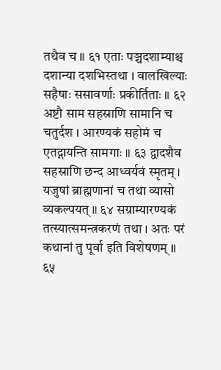तथैव च ॥ ६१ एताः पञ्चदशाम्याश्च दशान्या दशभिस्तथा । वालखिल्याः सहैषाः ससावर्णाः प्रकीर्तिताः ॥ ६२ अष्टौ साम सहस्राणि सामानि च चतुर्दश । आरण्यकं सहोमं च एतद्गायन्ति सामगाः ॥ ६३ द्वादशैव सहस्राणि छन्द आध्वर्यवं स्मृतम् । यजुषां ब्राह्मणानां च तथा व्यासो व्यकल्पयत् ॥ ६४ सग्राम्यारण्यकं तत्स्यात्समन्त्रकरणं तथा । अतः परं कथानां तु पूर्वा इति विशेषणम् ॥ ६५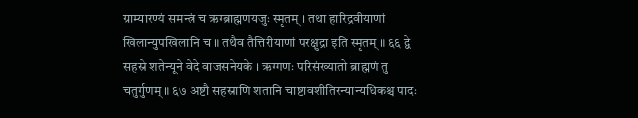ग्राम्यारण्यं समन्त्रं च ऋग्ब्राह्मणयजुः स्मृतम् । तथा हारिद्रवीयाणां खिलान्युपखिलानि च ॥ तथैव तैत्तिरीयाणां परक्षुद्रा इति स्मृतम् ॥ ६६ द्वे सहस्रे शतेन्यूने वेदे वाजसनेयके । ऋग्गणः परिसंख्यातो ब्राह्मणं तु चतुर्गुणम् ॥ ६७ अष्टौ सहस्राणि शतानि चाष्टावशीतिरन्यान्यधिकश्च पादः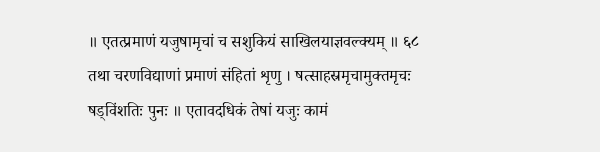॥ एतत्प्रमाणं यजुषामृचां च सशुकियं साखिलयाज्ञवल्क्यम् ॥ ६८ तथा चरणविद्याणां प्रमाणं संहितां शृणु । षत्साहस्रमृचामुक्तमृचः षड्विंशतिः पुनः ॥ एतावदधिकं तेषां यजुः कामं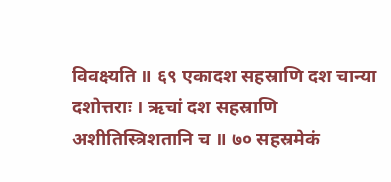विवक्ष्यति ॥ ६९ एकादश सहस्राणि दश चान्या दशोत्तराः । ऋचां दश सहस्राणि अशीतिस्त्रिशतानि च ॥ ७० सहस्रमेकं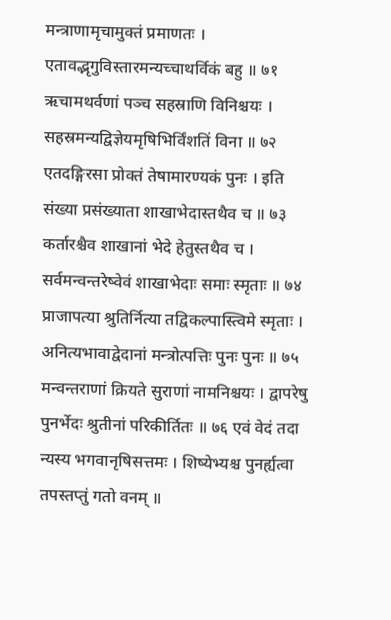मन्त्राणामृचामुक्तं प्रमाणतः । एतावद्भृगुविस्तारमन्यच्चाथर्विकं बहु ॥ ७१ ऋचामथर्वणां पञ्च सहस्राणि विनिश्चयः । सहस्रमन्यद्विज्ञेयमृषिभिर्विंशतिं विना ॥ ७२ एतदङ्गिरसा प्रोक्तं तेषामारण्यकं पुनः । इति संख्या प्रसंख्याता शाखाभेदास्तथैव च ॥ ७३ कर्तारश्चैव शाखानां भेदे हेतुस्तथैव च । सर्वमन्वन्तरेष्वेवं शाखाभेदाः समाः स्मृताः ॥ ७४ प्राजापत्या श्रुतिर्नित्या तद्विकल्पास्त्विमे स्मृताः । अनित्यभावाद्वेदानां मन्त्रोत्पत्तिः पुनः पुनः ॥ ७५ मन्वन्तराणां क्रियते सुराणां नामनिश्चयः । द्वापरेषु पुनर्भेदः श्रुतीनां परिकीर्तितः ॥ ७६ एवं वेदं तदा न्यस्य भगवानृषिसत्तमः । शिष्येभ्यश्च पुनर्ह्यत्वा तपस्तप्तुं गतो वनम् ॥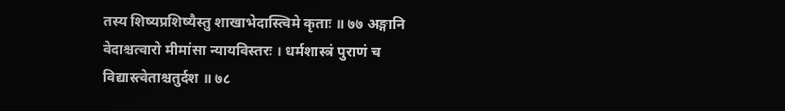तस्य शिष्यप्रशिष्यैस्तु शाखाभेदास्त्विमे कृताः ॥ ७७ अङ्गानि वेदाश्चत्वारो मीमांसा न्यायविस्तरः । धर्मशास्त्रं पुराणं च विद्यास्त्वेताश्चतुर्दश ॥ ७८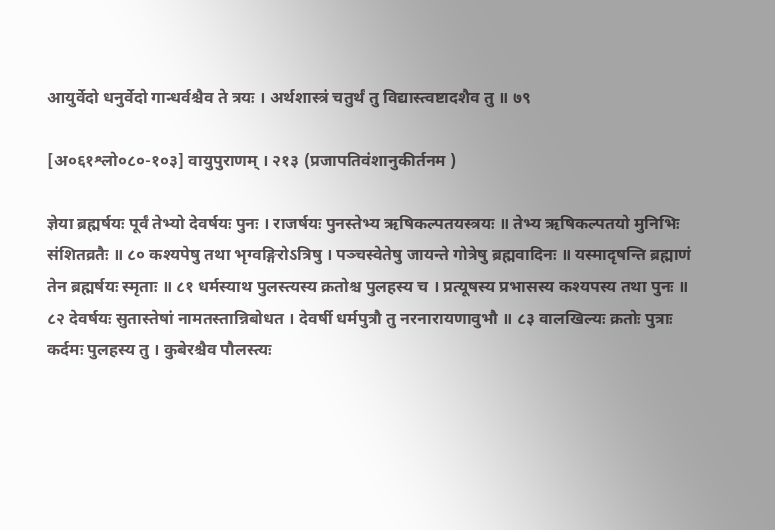आयुर्वेदो धनुर्वेदो गान्धर्वश्चैव ते त्रयः । अर्थशास्त्रं चतुर्थं तु विद्यास्त्वष्टादशैव तु ॥ ७९

[अ०६१श्लो०८०-१०३] वायुपुराणम् । २१३ (प्रजापतिवंशानुकीर्तनम )

ज्ञेया ब्रह्मर्षयः पूर्वं तेभ्यो देवर्षयः पुनः । राजर्षयः पुनस्तेभ्य ऋषिकल्पतयस्त्रयः ॥ तेभ्य ऋषिकल्पतयो मुनिभिः संशितव्रतैः ॥ ८० कश्यपेषु तथा भृग्वङ्गिरोऽत्रिषु । पञ्चस्वेतेषु जायन्ते गोत्रेषु ब्रह्मवादिनः ॥ यस्मादृषन्ति ब्रह्माणं तेन ब्रह्मर्षयः स्मृताः ॥ ८१ धर्मस्याथ पुलस्त्यस्य क्रतोश्च पुलहस्य च । प्रत्यूषस्य प्रभासस्य कश्यपस्य तथा पुनः ॥ ८२ देवर्षयः सुतास्तेषां नामतस्तान्निबोधत । देवर्षी धर्मपुत्रौ तु नरनारायणावुभौ ॥ ८३ वालखिल्यः क्रतोः पुत्राः कर्दमः पुलहस्य तु । कुबेरश्चैव पौलस्त्यः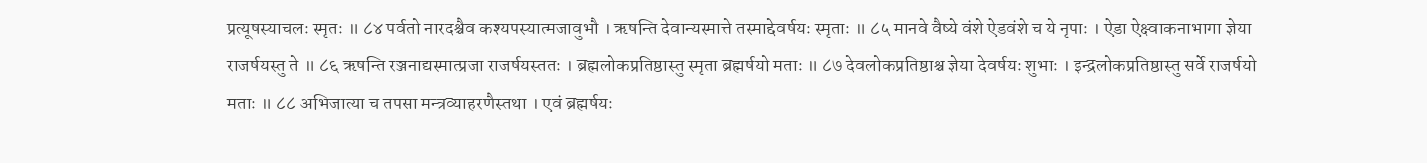प्रत्यूषस्याचलः स्मृतः ॥ ८४ पर्वतो नारदश्चैव कश्यपस्यात्मजावुभौ । ऋषन्ति देवान्यस्मात्ते तस्माद्देवर्षयः स्मृताः ॥ ८५ मानवे वैष्ये वंशे ऐडवंशे च ये नृपाः । ऐडा ऐक्ष्वाकनाभागा ज्ञेया राजर्षयस्तु ते ॥ ८६ ऋषन्ति रञ्जनाद्यस्मात्प्रजा राजर्षयस्ततः । ब्रह्मलोकप्रतिष्ठास्तु स्मृता ब्रह्मर्षयो मताः ॥ ८७ देवलोकप्रतिष्ठाश्च ज्ञेया देवर्षयः शुभाः । इन्द्रलोकप्रतिष्ठास्तु सर्वे राजर्षयो मताः ॥ ८८ अभिजात्या च तपसा मन्त्रव्याहरणैस्तथा । एवं ब्रह्मर्षयः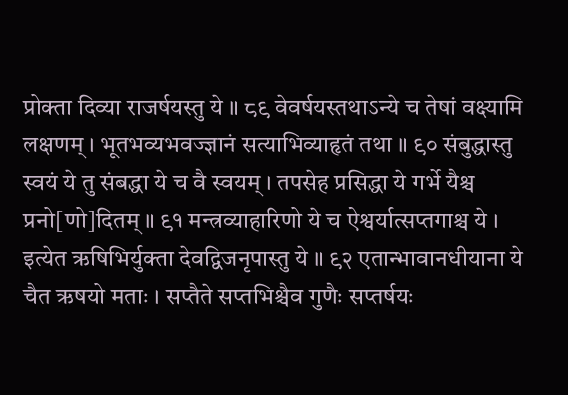प्रोक्ता दिव्या राजर्षयस्तु ये ॥ ८९ वेवर्षयस्तथाऽन्ये च तेषां वक्ष्यामि लक्षणम् । भूतभव्यभवज्ज्ञानं सत्याभिव्याहृतं तथा ॥ ९० संबुद्धास्तु स्वयं ये तु संबद्धा ये च वै स्वयम् । तपसेह प्रसिद्धा ये गर्भे यैश्च प्रनो[णो]दितम् ॥ ९१ मन्त्रव्याहारिणो ये च ऐश्वर्यात्सप्तगाश्च ये । इत्येत ऋषिभिर्युक्ता देवद्विजनृपास्तु ये ॥ ९२ एतान्भावानधीयाना ये चैत ऋषयो मताः । सप्तैते सप्तभिश्चैव गुणैः सप्तर्षयः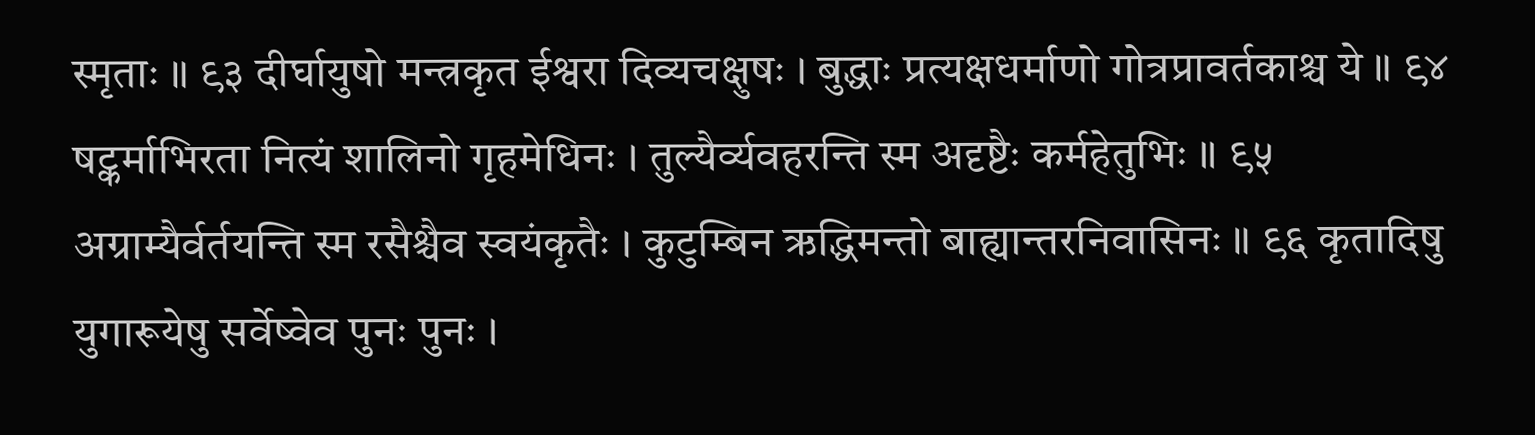स्मृताः ॥ ९३ दीर्घायुषो मन्त्रकृत ईश्वरा दिव्यचक्षुषः । बुद्धाः प्रत्यक्षधर्माणो गोत्रप्रावर्तकाश्च ये ॥ ९४ षट्कर्माभिरता नित्यं शालिनो गृहमेधिनः । तुल्यैर्व्यवहरन्ति स्म अदृष्टैः कर्महेतुभिः ॥ ९५ अग्राम्यैर्वर्तयन्ति स्म रसैश्चैव स्वयंकृतैः । कुटुम्बिन ऋद्धिमन्तो बाह्यान्तरनिवासिनः ॥ ९६ कृतादिषु युगारूयेषु सर्वेष्वेव पुनः पुनः ।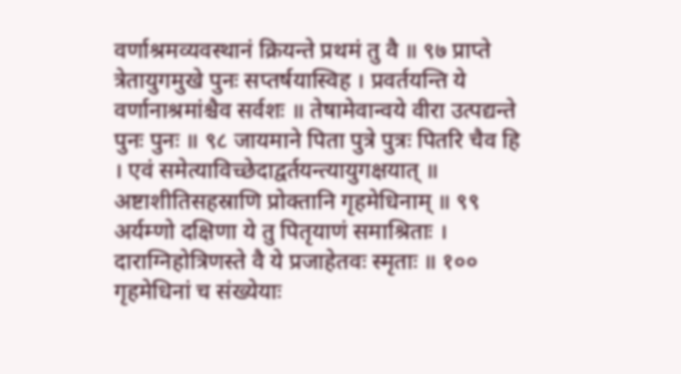वर्णाश्रमव्यवस्थानं क्रियन्ते प्रथमं तु वै ॥ ९७ प्राप्ते त्रेतायुगमुखे पुनः सप्तर्षयास्विह । प्रवर्तयन्ति ये वर्णानाश्रमांश्चैव सर्वशः ॥ तेषामेवान्वये वीरा उत्पद्यन्ते पुनः पुनः ॥ ९८ जायमाने पिता पुत्रे पुत्रः पितरि चैव हि । एवं समेत्याविच्छेदाद्वर्तयन्त्यायुगक्षयात् ॥ अष्टाशीतिसहस्राणि प्रोक्तानि गृहमेधिनाम् ॥ ९९ अर्यम्णो दक्षिणा ये तु पितृयाणं समाश्रिताः । दाराग्निहोत्रिणस्ते वै ये प्रजाहेतवः स्मृताः ॥ १०० गृहमेधिनां च संख्येयाः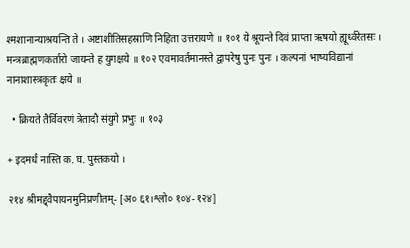श्मशानान्याश्रयन्ति ते । अष्टाशीतिसहस्राणि निहिता उत्तरायणे ॥ १०१ ये श्रूयन्ते दिवं प्राप्ता ऋषयो ह्यूर्ध्वरेतसः । मन्त्रब्राह्मणकर्तारो जायन्ते ह युगक्षये ॥ १०२ एवमावर्तमानस्ते द्वापरेषु पुनः पुनः । कल्पनां भाष्यविद्यानां नानाशास्त्रकृतः क्षये ॥

  • क्रियते तैर्विवरणं त्रेतादौ संयुगे प्रभुः ॥ १०३

+ इदमर्धं नास्ति क. घ. पुस्तकयो ।

२१४ श्रीमद्द्वैपायनमुनिप्रणीतम्- [अ० ६१।श्लो० १०४-१२४]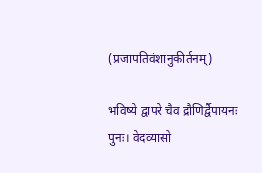(प्रजापतिवंशानुकीर्तनम्)

भविष्ये द्वापरे चैव द्रौणिर्द्वैपायनः पुनः। वेदव्यासो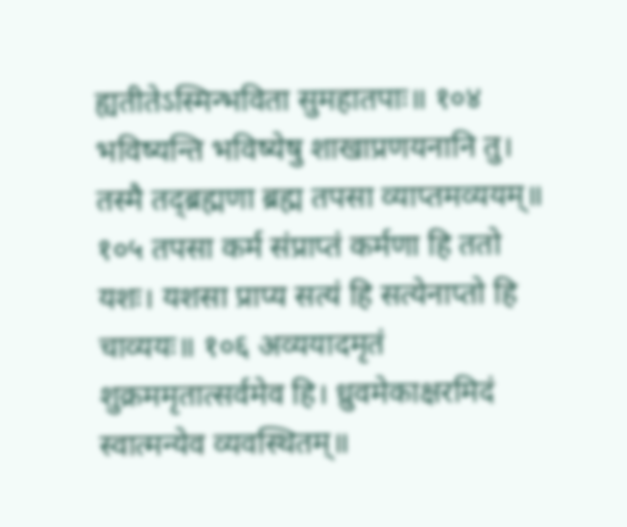ह्यतीतेऽस्मिन्भविता सुमहातपाः॥ १०४ भविष्यन्ति भविष्येषु शाखाप्रणयनानि तु। तस्मै तद्ब्रह्मणा ब्रह्म तपसा व्याप्तमव्ययम्॥ १०५ तपसा कर्म संप्राप्तं कर्मणा हि ततो यशः। यशसा प्राप्य सत्यं हि सत्येनाप्तो हि चाव्ययः॥ १०६ अव्ययादमृतं शुक्रममृतात्सर्वमेव हि। ध्रुवमेकाक्षरमिदं स्वात्मन्येव व्यवस्थितम्॥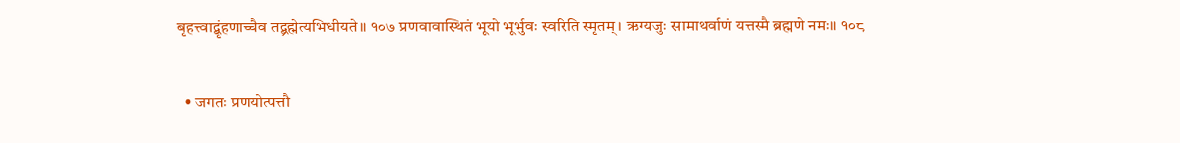बृहत्त्वाद्बृंहणाच्चैव तद्ब्रह्मेत्यभिधीयते॥ १०७ प्रणवावास्थितं भूयो भूर्भुवः स्वरिति स्मृतम्। ऋग्यजुः सामाथर्वाणं यत्तस्मै ब्रह्मणे नमः॥ १०८

  • जगतः प्रणयोत्पत्तौ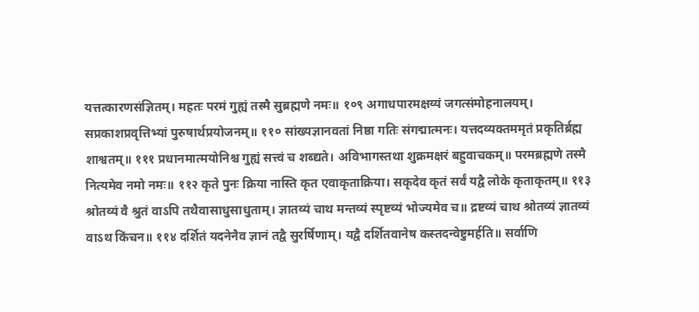यत्तत्कारणसंज्ञितम्। महतः परमं गुह्यं तस्मै सुब्रह्मणे नमः॥ १०९ अगाधपारमक्षय्यं जगत्संमोहनालयम्। सप्रकाशप्रवृत्तिभ्यां पुरुषार्थप्रयोजनम्॥ ११० सांख्यज्ञानवतां निष्ठा गतिः संगद्मात्मनः। यत्तदव्यक्तममृतं प्रकृतिर्ब्रह्म शाश्वतम्॥ १११ प्रधानमात्मयोनिश्च गुह्यं सत्त्वं च शब्द्यते। अविभागस्तथा शुक्रमक्षरं बहुवाचकम्॥ परमब्रह्मणे तस्मै नित्यमेव नमो नमः॥ ११२ कृते पुनः क्रिया नास्ति कृत एवाकृताक्रिया। सकृदेव कृतं सर्वं यद्वै लोके कृताकृतम्॥ ११३ श्रोतव्यं वै श्रुतं वाऽपि तथैवासाधुसाधुताम्। ज्ञातव्यं चाथ मन्तव्यं स्पृष्टव्यं भोज्यमेव च॥ द्रष्टव्यं चाथ श्रोतव्यं ज्ञातव्यं वाऽथ किंचन॥ ११४ दर्शितं यदनेनैव ज्ञानं तद्वै सुरर्षिणाम्। यद्वै दर्शितवानेष कस्तदन्वेष्टुमर्हति॥ सर्वाणि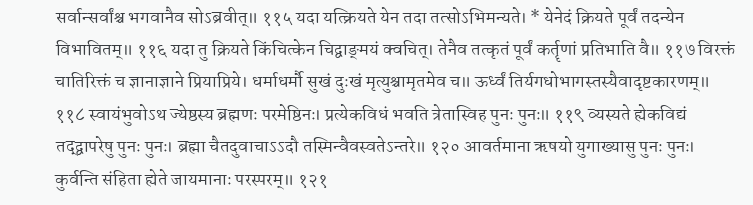सर्वान्सर्वांश्च भगवानैव सोऽब्रवीत्॥ ११५ यदा यत्क्रियते येन तदा तत्सोऽभिमन्यते। * येनेदं क्रियते पूर्वं तदन्येन विभावितम्॥ ११६ यदा तु क्रियते किंचित्केन चिद्वाङ्‌मयं क्वचित्। तेनैव तत्कृतं पूर्वं कर्तॄणां प्रतिभाति वै॥ ११७ विरक्तं चातिरिक्तं च ज्ञानाज्ञाने प्रियाप्रिये। धर्माधर्मौ सुखं दुःखं मृत्युश्चामृतमेव च॥ ऊर्ध्वं तिर्यगधोभागस्तस्यैवादृष्टकारणम्॥ ११८ स्वायंभुवोऽथ ज्येष्ठस्य ब्रह्मणः परमेष्ठिनः। प्रत्येकविधं भवति त्रेतास्विह पुनः पुनः॥ ११९ व्यस्यते ह्येकविद्यं तद्द्वापरेषु पुनः पुनः। ब्रह्मा चैतदुवाचाऽऽदौ तस्मिन्वैवस्वतेऽन्तरे॥ १२० आवर्तमाना ऋषयो युगाख्यासु पुनः पुनः। कुर्वन्ति संहिता ह्येते जायमानाः परस्परम्॥ १२१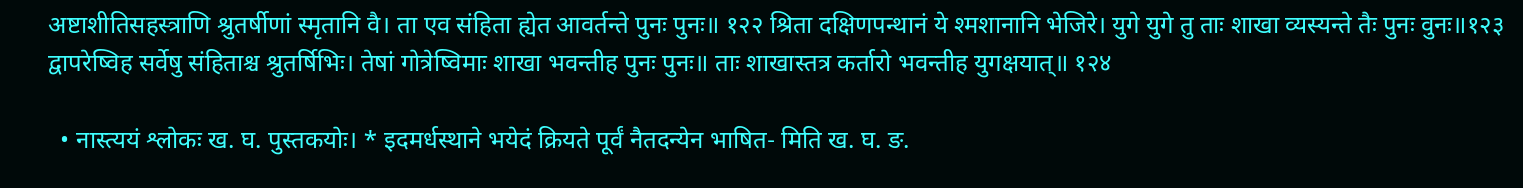अष्टाशीतिसहस्त्राणि श्रुतर्षीणां स्मृतानि वै। ता एव संहिता ह्येत आवर्तन्ते पुनः पुनः॥ १२२ श्रिता दक्षिणपन्थानं ये श्मशानानि भेजिरे। युगे युगे तु ताः शाखा व्यस्यन्ते तैः पुनः वुनः॥१२३ द्वापरेष्विह सर्वेषु संहिताश्च श्रुतर्षिभिः। तेषां गोत्रेष्विमाः शाखा भवन्तीह पुनः पुनः॥ ताः शाखास्तत्र कर्तारो भवन्तीह युगक्षयात्॥ १२४

  • नास्त्ययं श्लोकः ख. घ. पुस्तकयोः। * इदमर्धस्थाने भयेदं क्रियते पूर्वं नैतदन्येन भाषित- मिति ख. घ. ङ.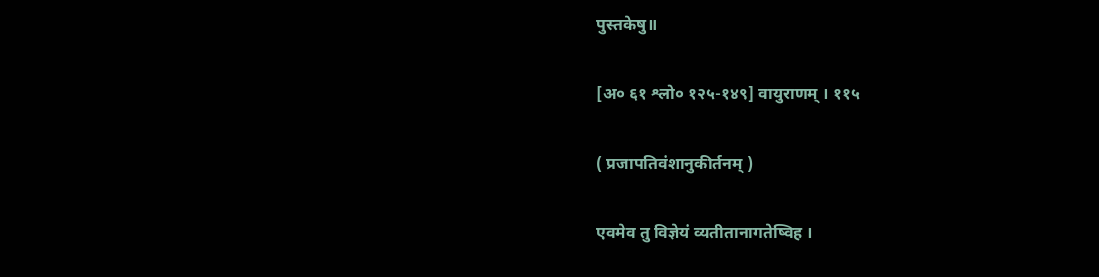पुस्तकेषु॥

[अ० ६१ श्लो० १२५-१४९] वायुराणम् । ११५

( प्रजापतिवंशानुकीर्तनम् )

एवमेव तु विज्ञेयं व्यतीतानागतेष्विह ।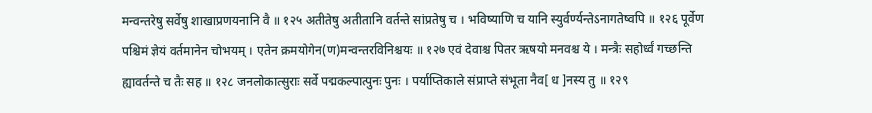मन्वन्तरेषु सर्वेषु शाखाप्रणयनानि वै ॥ १२५ अतीतेषु अतीतानि वर्तन्ते सांप्रतेषु च । भविष्याणि च यानि स्युर्वर्ण्यन्तेऽनागतेष्वपि ॥ १२६ पूर्वेण पश्चिमं ज्ञेयं वर्तमानेन चोभयम् । एतेन क्रमयोगेन(ण)मन्वन्तरविनिश्चयः ॥ १२७ एवं देवाश्च पितर ऋषयो मनवश्च ये । मन्त्रैः सहोर्ध्वं गच्छन्ति ह्यावर्तन्ते च तैः सह ॥ १२८ जनलोकात्सुराः सर्वे पद्मकल्पात्पुनः पुनः । पर्याप्तिकाले संप्राप्ते संभूता नैव[ ध ]नस्य तु ॥ १२९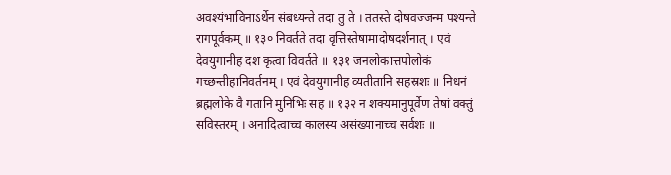अवश्यंभाविनाऽर्थेन संबध्यन्ते तदा तु ते । ततस्ते दोषवज्जन्म पश्यन्ते रागपूर्वकम् ॥ १३० निवर्तते तदा वृत्तिस्तेषामादोषदर्शनात् । एवं देवयुगानीह दश कृत्वा विवर्तते ॥ १३१ जनलोकात्तपोलोकं गच्छन्तीहानिवर्तनम् । एवं देवयुगानीह व्यतीतानि सहस्रशः ॥ निधनं ब्रह्मलोके वै गतानि मुनिभिः सह ॥ १३२ न शक्यमानुपूर्वेण तेषां वक्तुं सविस्तरम् । अनादित्वाच्च कालस्य असंख्यानाच्च सर्वशः ॥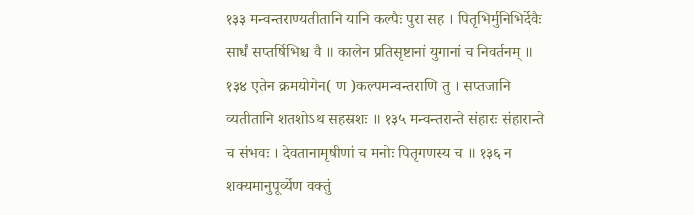१३३ मन्वन्तराण्यतीतानि यानि कल्पैः पुरा सह । पितृभिर्मुनिभिर्देवैः सार्धं सप्तर्षिभिश्च वै ॥ कालेन प्रतिसृष्टानां युगानां च निवर्तनम् ॥ १३४ एतेन क्रमयोगेन( ण )कल्पमन्वन्तराणि तु । सप्तजानि व्यतीतानि शतशोऽथ सहस्रशः ॥ १३५ मन्वन्तरान्ते संहारः संहारान्ते च संभवः । देवतानामृषीणां च मनोः पितृगणस्य च ॥ १३६ न शक्यमानुपूर्व्येण वक्तुं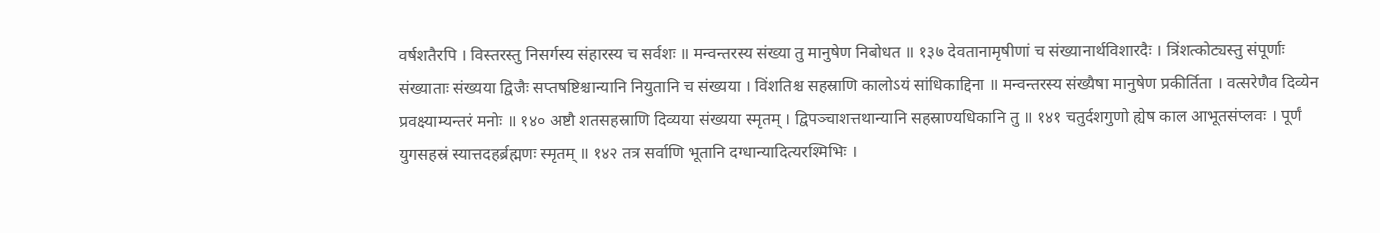वर्षशतैरपि । विस्तरस्तु निसर्गस्य संहारस्य च सर्वशः ॥ मन्वन्तरस्य संख्या तु मानुषेण निबोधत ॥ १३७ देवतानामृषीणां च संख्यानार्थविशारदैः । त्रिंशत्कोट्यस्तु संपूर्णाः संख्याताः संख्यया द्विजैः सप्तषष्टिश्चान्यानि नियुतानि च संख्यया । विंशतिश्च सहस्राणि कालोऽयं सांधिकाद्दिना ॥ मन्वन्तरस्य संख्यैषा मानुषेण प्रकीर्तिता । वत्सरेणैव दिव्येन प्रवक्ष्याम्यन्तरं मनोः ॥ १४० अष्टौ शतसहस्राणि दिव्यया संख्यया स्मृतम् । द्विपञ्चाशत्तथान्यानि सहस्राण्यधिकानि तु ॥ १४१ चतुर्दशगुणो ह्येष काल आभूतसंप्लवः । पूर्णं युगसहस्रं स्यात्तदहर्ब्रह्मणः स्मृतम् ॥ १४२ तत्र सर्वाणि भूतानि दग्धान्यादित्यरश्मिभिः ।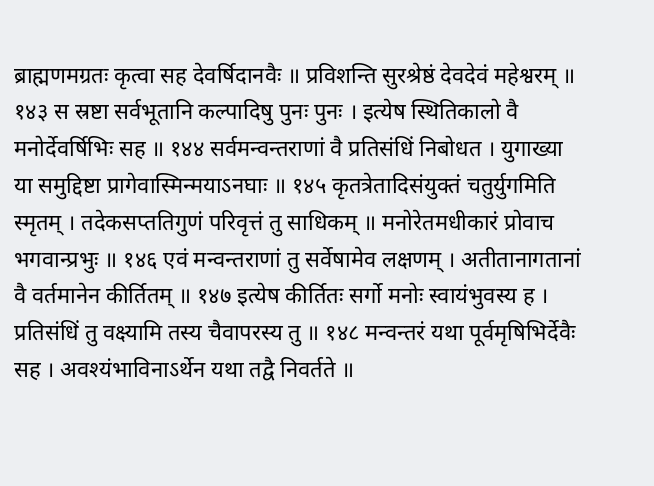ब्राह्मणमग्रतः कृत्वा सह देवर्षिदानवैः ॥ प्रविशन्ति सुरश्रेष्ठं देवदेवं महेश्वरम् ॥ १४३ स स्रष्टा सर्वभूतानि कल्पादिषु पुनः पुनः । इत्येष स्थितिकालो वै मनोर्देवर्षिभिः सह ॥ १४४ सर्वमन्वन्तराणां वै प्रतिसंधिं निबोधत । युगाख्या या समुद्दिष्टा प्रागेवास्मिन्मयाऽनघाः ॥ १४५ कृतत्रेतादिसंयुक्तं चतुर्युगमिति स्मृतम् । तदेकसप्ततिगुणं परिवृत्तं तु साधिकम् ॥ मनोरेतमधीकारं प्रोवाच भगवान्प्रभुः ॥ १४६ एवं मन्वन्तराणां तु सर्वेषामेव लक्षणम् । अतीतानागतानां वै वर्तमानेन कीर्तितम् ॥ १४७ इत्येष कीर्तितः सर्गो मनोः स्वायंभुवस्य ह । प्रतिसंधिं तु वक्ष्यामि तस्य चैवापरस्य तु ॥ १४८ मन्वन्तरं यथा पूर्वमृषिभिर्देवैः सह । अवश्यंभाविनाऽर्थेन यथा तद्वै निवर्तते ॥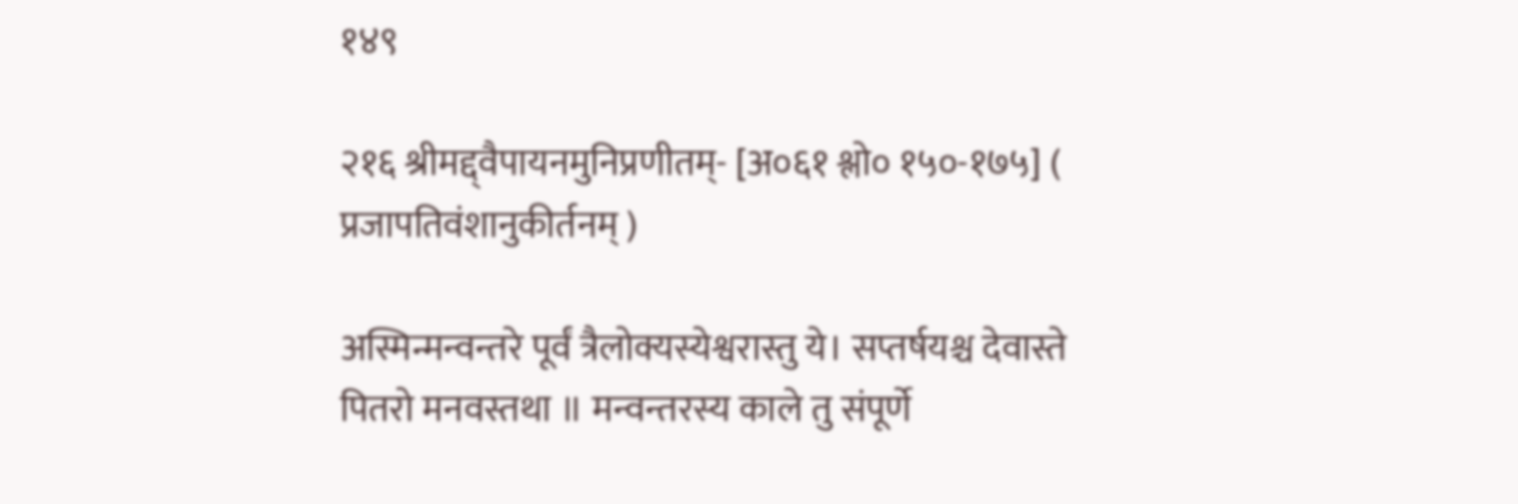१४९

२१६ श्रीमद्द्वैपायनमुनिप्रणीतम्- [अ०६१ श्लो० १५०-१७५] ( प्रजापतिवंशानुकीर्तनम् )

अस्मिन्मन्वन्तरे पूर्वं त्रैलोक्यस्येश्वरास्तु ये। सप्तर्षयश्च देवास्ते पितरो मनवस्तथा ॥ मन्वन्तरस्य काले तु संपूर्णे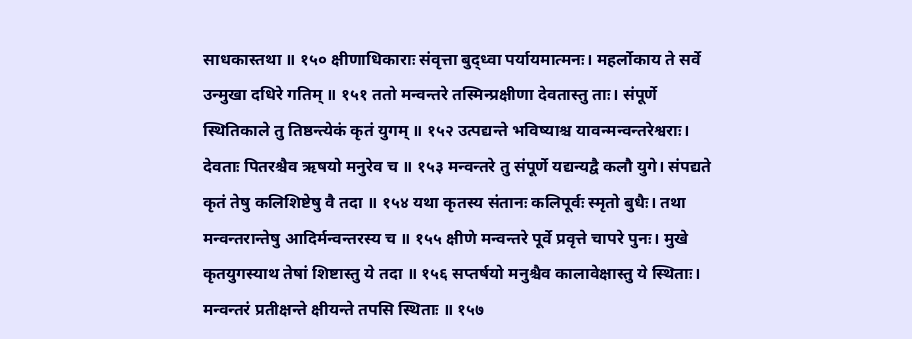साधकास्तथा ॥ १५० क्षीणाधिकाराः संवृत्ता बुद्ध्वा पर्यायमात्मनः। महर्लोकाय ते सर्वे उन्मुखा दधिरे गतिम् ॥ १५१ ततो मन्वन्तरे तस्मिन्प्रक्षीणा देवतास्तु ताः। संपूर्णे स्थितिकाले तु तिष्ठन्त्येकं कृतं युगम् ॥ १५२ उत्पद्यन्ते भविष्याश्च यावन्मन्वन्तरेश्वराः। देवताः पितरश्चैव ऋषयो मनुरेव च ॥ १५३ मन्वन्तरे तु संपूर्णे यद्यन्यद्वै कलौ युगे। संपद्यते कृतं तेषु कलिशिष्टेषु वै तदा ॥ १५४ यथा कृतस्य संतानः कलिपूर्वः स्मृतो बुधैः। तथा मन्वन्तरान्तेषु आदिर्मन्वन्तरस्य च ॥ १५५ क्षीणे मन्वन्तरे पूर्वे प्रवृत्ते चापरे पुनः। मुखे कृतयुगस्याथ तेषां शिष्टास्तु ये तदा ॥ १५६ सप्तर्षयो मनुश्चैव कालावेक्षास्तु ये स्थिताः। मन्वन्तरं प्रतीक्षन्ते क्षीयन्ते तपसि स्थिताः ॥ १५७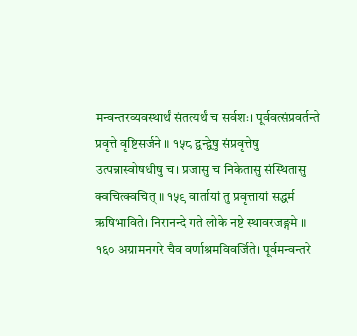मन्वन्तरव्यवस्थार्थं संतत्यर्थं च सर्वशः। पूर्ववत्संप्रवर्तन्ते प्रवृत्ते वृष्टिसर्जने ॥ १५८ द्वन्द्वेषु संप्रवृत्तेषु उत्पन्नास्वोषधीषु च। प्रजासु च निकेतासु संस्थितासु क्वचित्क्वचित् ॥ १५९ वार्तायां तु प्रवृत्तायां सद्धर्म ऋषिभाविते। निरानन्दे गते लोके नष्टे स्थावरजङ्गमे ॥ १६० अग्रामनगरे चैव वर्णाश्रमविवर्जिते। पूर्वमन्वन्तरे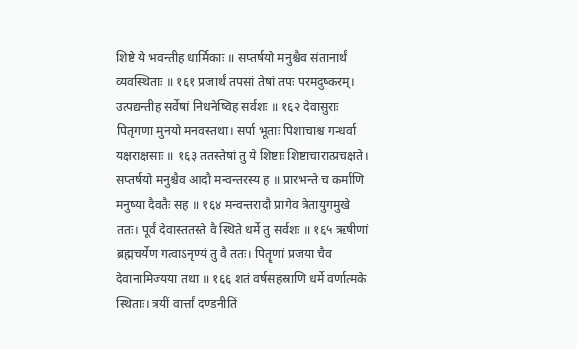शिष्टे ये भवन्तीह धार्मिकाः ॥ सप्तर्षयो मनुश्चैव संतानार्थं व्यवस्थिताः ॥ १६१ प्रजार्थं तपसां तेषां तपः परमदुष्करम्। उत्पद्यन्तीह सर्वेषां निधनेष्विह सर्वशः ॥ १६२ देवासुराः पितृगणा मुनयो मनवस्तथा। सर्पा भूताः पिशाचाश्च गन्धर्वा यक्षराक्षसाः ॥ १६३ ततस्तेषां तु ये शिष्टाः शिष्टाचारात्प्रचक्षते। सप्तर्षयो मनुश्चैव आदौ मन्वन्तरस्य ह ॥ प्रारभन्ते च कर्माणि मनुष्या दैवतैः सह ॥ १६४ मन्वन्तरादौ प्रागेव त्रेतायुगमुखे ततः। पूर्वं देवास्ततस्ते वै स्थिते धर्मे तु सर्वशः ॥ १६५ ऋषीणां ब्रह्मचर्येण गत्वाऽनृण्यं तु वै ततः। पितॄणां प्रजया चैव देवानामिज्यया तथा ॥ १६६ शतं वर्षसहस्राणि धर्मे वर्णात्मके स्थिताः। त्रयीं वार्त्तां दण्डनीतिं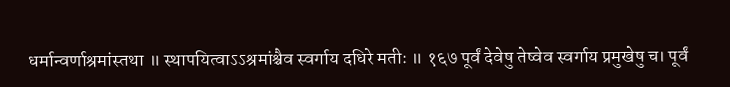धर्मान्वर्णाश्रमांस्तथा ॥ स्थापयित्वाऽऽश्रमांश्चैव स्वर्गाय दधिरे मतीः ॥ १६७ पूर्वं देवेषु तेष्वेव स्वर्गाय प्रमुखेषु च। पूर्वं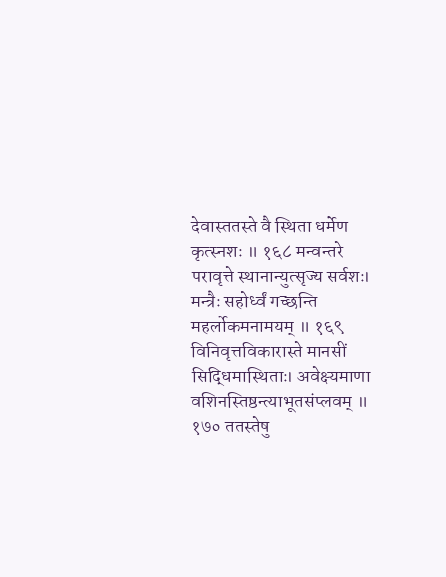देवास्ततस्ते वै स्थिता धर्मेण कृत्स्नशः ॥ १६८ मन्वन्तरे परावृत्ते स्थानान्युत्सृज्य सर्वशः। मन्त्रैः सहोर्ध्वं गच्छन्ति महर्लोकमनामयम् ॥ १६९ विनिवृत्तविकारास्ते मानसीं सिद्धिमास्थिताः। अवेक्ष्यमाणा वशिनस्तिष्ठन्त्याभूतसंप्लवम् ॥ १७० ततस्तेषु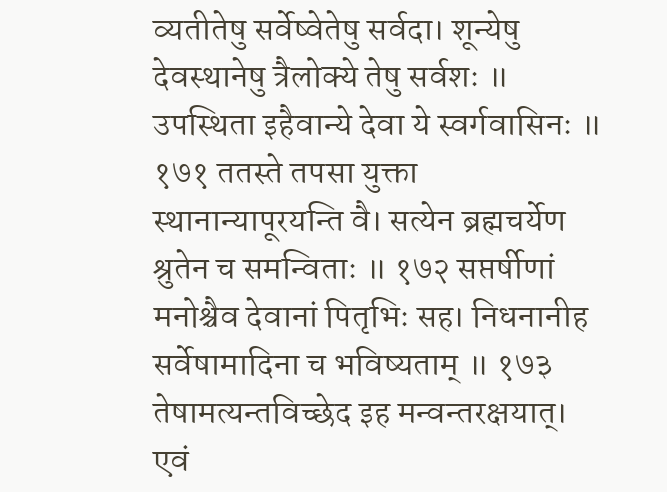व्यतीतेषु सर्वेष्वेतेषु सर्वदा। शून्येषु देवस्थानेषु त्रैलोक्ये तेषु सर्वशः ॥ उपस्थिता इहैवान्ये देवा ये स्वर्गवासिनः ॥ १७१ ततस्ते तपसा युक्ता स्थानान्यापूरयन्ति वै। सत्येन ब्रह्मचर्येण श्रुतेन च समन्विताः ॥ १७२ सप्तर्षीणां मनोश्चैव देवानां पितृभिः सह। निधनानीह सर्वेषामादिना च भविष्यताम् ॥ १७३ तेषामत्यन्तविच्छेद इह मन्वन्तरक्षयात्। एवं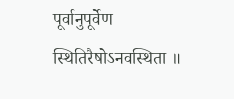पूर्वानुपूर्वेण स्थितिरैषोऽनवस्थिता ॥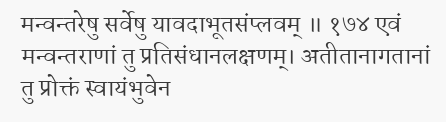मन्वन्तरेषु सर्वेषु यावदाभूतसंप्लवम् ॥ १७४ एवं मन्वन्तराणां तु प्रतिसंधानलक्षणम्। अतीतानागतानां तु प्रोक्तं स्वायंभुवेन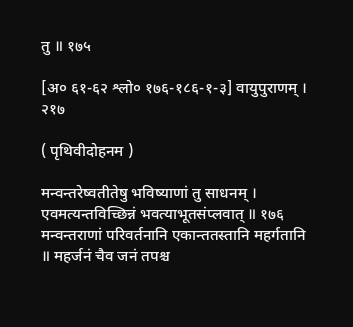तु ॥ १७५

[अ० ६१-६२ श्लो० १७६-१८६-१-३] वायुपुराणम् । २१७

( पृथिवीदोहनम )

मन्वन्तरेष्वतीतेषु भविष्याणां तु साधनम् । एवमत्यन्तविच्छिन्नं भवत्याभूतसंप्लवात् ॥ १७६ मन्वन्तराणां परिवर्तनानि एकान्ततस्तानि महर्गतानि ॥ महर्जनं चैव जनं तपश्च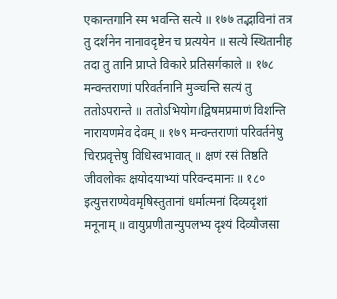एकान्तगानि स्म भवन्ति सत्ये ॥ १७७ तद्भाविनां तत्र तु दर्शनेन नानावदृष्टेन च प्रत्ययेन ॥ सत्ये स्थितानीह तदा तु तानि प्राप्ते विकारे प्रतिसर्गकाले ॥ १७८ मन्वन्तराणां परिवर्तनानि मुञ्चन्ति सत्यं तु ततोऽपरान्ते ॥ ततोऽभियोग।द्विषमप्रमाणं विशन्ति नारायणमेव देवम् ॥ १७९ मन्वन्तराणां परिवर्तनेषु चिरप्रवृत्तेषु विधिस्वभावात् ॥ क्षणं रसं तिष्ठति जीवलोकः क्षयोदयाभ्यां परिवन्दमानः ॥ १८० इत्युत्तराण्येवमृषिस्तुतानां धर्मात्मनां दिव्यदृशां मनूनाम् ॥ वायुप्रणीतान्युपलभ्य दृश्यं दिव्यौजसा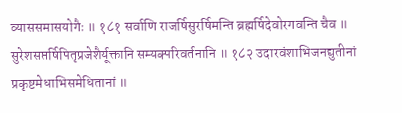व्याससमासयोगैः ॥ १८१ सर्वाणि राजर्षिसुरर्षिमन्ति ब्रह्मर्षिदेवोरगवन्ति चैव ॥ सुरेशसप्तर्षिपितृप्रजेशैर्यूक्तानि सम्यक्परिवर्तनानि ॥ १८२ उदारवंशाभिजनद्युतीनां प्रकृष्टमेधाभिसमेधितानां ॥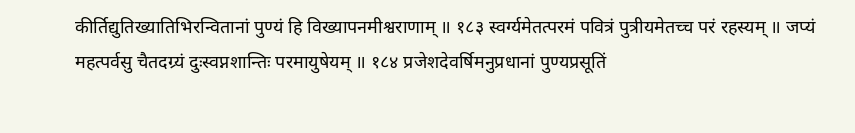कीर्तिद्युतिख्यातिभिरन्वितानां पुण्यं हि विख्यापनमीश्वराणाम् ॥ १८३ स्वर्ग्यमेतत्परमं पवित्रं पुत्रीयमेतच्च परं रहस्यम् ॥ जप्यं महत्पर्वसु चैतदग्र्यं दुःस्वप्नशान्तिः परमायुषेयम् ॥ १८४ प्रजेशदेवर्षिमनुप्रधानां पुण्यप्रसूतिं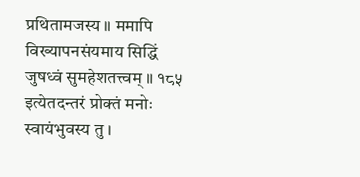प्रथितामजस्य ॥ ममापि विख्यापनसंयमाय सिद्धिं जुषध्वं सुमहेशतत्त्वम् ॥ १८५ इत्येतदन्तरं प्रोक्तं मनोः स्वायंभुवस्य तु ।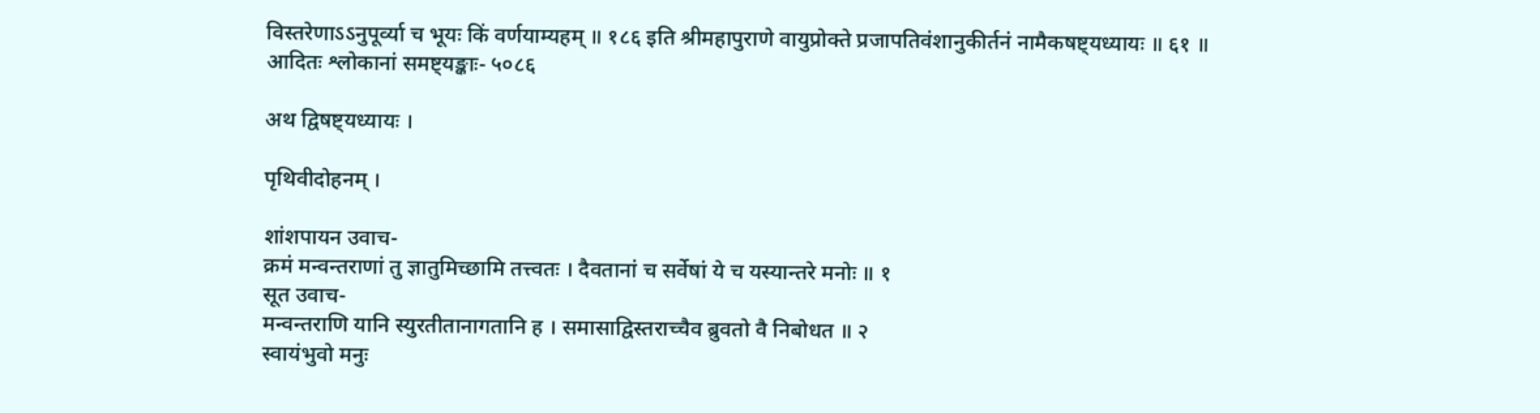विस्तरेणाऽऽनुपूर्व्या च भूयः किं वर्णयाम्यहम् ॥ १८६ इति श्रीमहापुराणे वायुप्रोक्ते प्रजापतिवंशानुकीर्तनं नामैकषष्ट्यध्यायः ॥ ६१ ॥ आदितः श्लोकानां समष्ट्यङ्काः- ५०८६

अथ द्विषष्ट्यध्यायः ।

पृथिवीदोहनम् ।

शांशपायन उवाच-
क्रमं मन्वन्तराणां तु ज्ञातुमिच्छामि तत्त्वतः । दैवतानां च सर्वेषां ये च यस्यान्तरे मनोः ॥ १
सूत उवाच-
मन्वन्तराणि यानि स्युरतीतानागतानि ह । समासाद्विस्तराच्चैव ब्रुवतो वै निबोधत ॥ २
स्वायंभुवो मनुः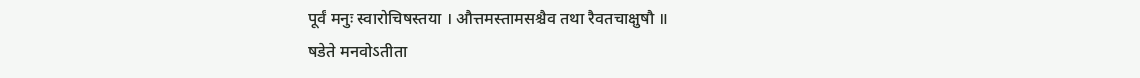पूर्वं मनुः स्वारोचिषस्तया । औत्तमस्तामसश्चैव तथा रैवतचाक्षुषौ ॥
षडेते मनवोऽतीता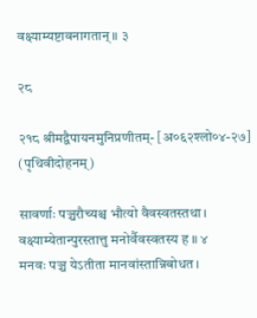वक्ष्याम्यष्टावनागतान् ॥ ३

२८

२१८ श्रीमद्वैपायनमुनिप्रणीतम्- [अ०६२श्लो०४-२७] (पृथिवीदोहनम्)

सावर्णाः पञ्चरौच्यश्च भौत्यो वैवस्वतस्तथा। वक्ष्याम्येतान्पुरस्तात्तु मनोर्वैवस्वतस्य ह ॥ ४
मनवः पञ्च येऽतीता मानवांस्तान्निबोधत।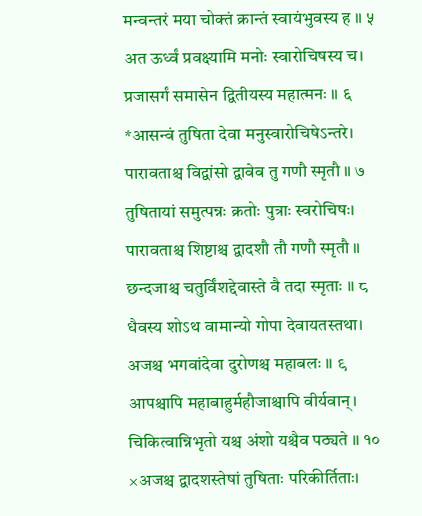मन्वन्तरं मया चोक्तं क्रान्तं स्वायंभुवस्य ह ॥ ५
अत ऊर्ध्वं प्रवक्ष्यामि मनोः स्वारोचिषस्य च। प्रजासर्गं समासेन द्वितीयस्य महात्मनः ॥ ६
*आसन्वं तुषिता देवा मनुस्वारोचिषेऽन्तरे। पारावताश्च विद्वांसो द्वावेव तु गणौ स्मृतौ ॥ ७
तुषितायां समुत्पन्नः क्रतोः पुत्राः स्वरोचिषः। पारावताश्च शिष्टाश्च द्वादशौ तौ गणौ स्मृतौ ॥
छन्दजाश्च चतुर्विंशद्देवास्ते वै तदा स्मृताः ॥ ८
धैवस्य शोऽथ वामान्यो गोपा देवायतस्तथा। अजश्च भगवांदेवा दुरोणश्च महाबलः ॥ ९
आपश्चापि महाबाहुर्महौजाश्चापि वीर्यवान्। चिकित्वान्निभृतो यश्च अंशो यश्चैव पठ्यते ॥ १०
×अजश्च द्वादशस्तेषां तुषिताः परिकीर्तिताः।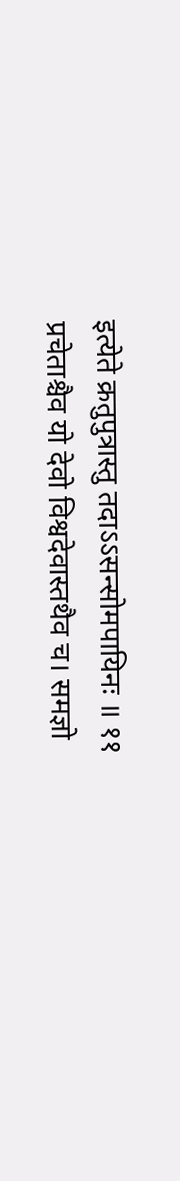इत्येते क्रतुपुत्रास्तु तदाऽऽसन्सोमपायिनः ॥ ११
प्रचेताश्चैव यो देवो विश्वदेवास्तथैव च। समज्ञो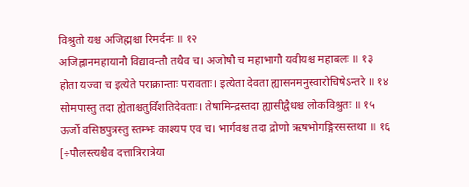विश्रुतो यश्च अजिह्मश्चा रिमर्दनः ॥ १२
अजिह्लानमहायानौ विद्यावन्तौ तथैव च। अजोषौ च महाभागौ यवीयश्च महाबलः ॥ १३
होता यज्वा च इत्येते पराक्रान्ताः परावताः। इत्येता देवता ह्यासनमनुस्वारोचिषेऽन्तरे ॥ १४
सोमपास्तु तदा ह्येताश्चतुर्विंशतिदेवताः। तेषामिन्द्रस्तदा ह्यासीद्वैधश्च लोकविश्रुतः ॥ १५
ऊर्जो वसिष्ठपुत्रस्तु स्तम्भः काश्यप एव च। भार्गवश्च तदा द्रोणो ऋषभोगङ्गिरसस्तथा ॥ १६
[÷पौलस्त्यश्चैव दत्तात्रिरात्रेया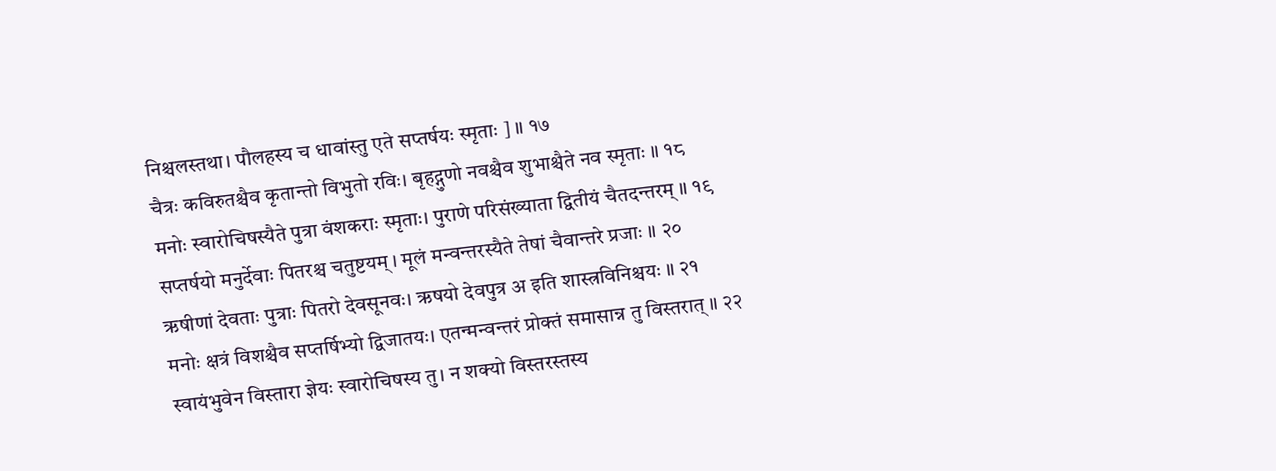निश्चलस्तथा। पौलहस्य च धावांस्तु एते सप्तर्षयः स्मृताः ] ॥ १७
चैत्रः कविरुतश्चैव कृतान्तो विभुतो रविः। बृहद्गुणो नवश्चैव शुभाश्चैते नव स्मृताः ॥ १८
मनोः स्वारोचिषस्यैते पुत्रा वंशकराः स्मृताः। पुराणे परिसंख्याता द्वितीयं चैतदन्तरम् ॥ १९
सप्तर्षयो मनुर्देवाः पितरश्च चतुष्टयम्। मूलं मन्वन्तरस्यैते तेषां चैवान्तरे प्रजाः ॥ २०
ऋषीणां देवताः पुत्राः पितरो देवसूनवः। ऋषयो देवपुत्र अ इति शास्त्रविनिश्चयः ॥ २१
मनोः क्षत्रं विशश्चैव सप्तर्षिभ्यो द्विजातयः। एतन्मन्वन्तरं प्रोक्तं समासान्न तु विस्तरात् ॥ २२
स्वायंभुवेन विस्तारा ज्ञेयः स्वारोचिषस्य तु। न शक्यो विस्तरस्तस्य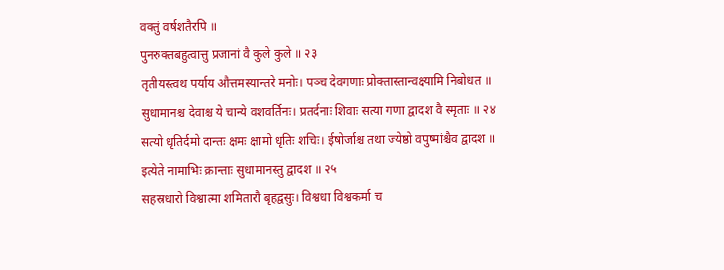वक्तुं वर्षशतैरपि ॥
पुनरुक्तबहुत्वात्तु प्रजानां वै कुले कुले ॥ २३
तृतीयस्त्वथ पर्याय औत्तमस्यान्तरे मनोः। पञ्च देवगणाः प्रोक्तास्तान्वक्ष्यामि निबोधत ॥
सुधामानश्च देवाश्च ये चान्ये वशवर्तिनः। प्रतर्दनाः शिवाः सत्या गणा द्वादश वै स्मृताः ॥ २४
सत्यो धृतिर्दमो दान्तः क्षमः क्षामो धृतिः शचिः। ईषोर्जाश्च तथा ज्येष्ठो वपुष्मांश्चैव द्वादश ॥
इत्येते नामाभिः क्रान्ताः सुधामानस्तु द्वादश ॥ २५
सहस्रधारो विश्वात्मा शमितारौ बृहद्वसुः। विश्वधा विश्वकर्मा च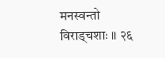मनस्वन्तो विराड्चशाः ॥ २६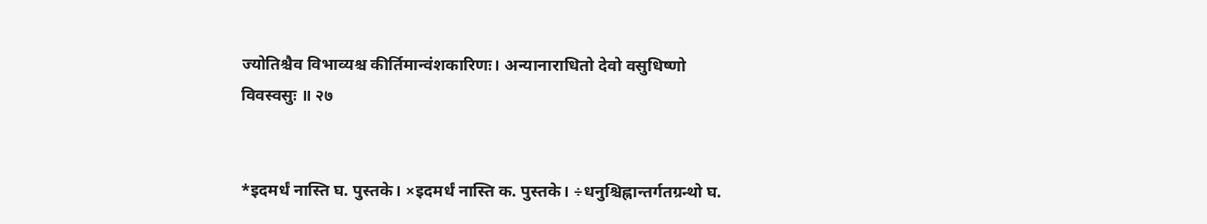ज्योतिश्चैव विभाव्यश्च कीर्तिमान्वंशकारिणः। अन्यानाराधितो देवो वसुधिष्णो विवस्वसुः ॥ २७


*इदमर्धं नास्ति घ. पुस्तके। ×इदमर्धं नास्ति क. पुस्तके। ÷धनुश्चिह्नान्तर्गतग्रन्थो घ.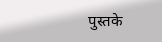पुस्तके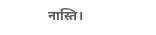नास्ति।